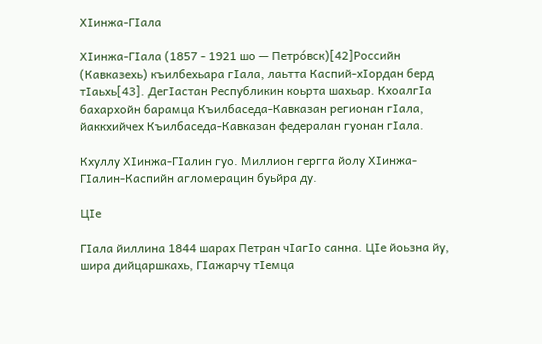ХӀинжа-ГӀала

ХӀинжа-ГӀала (1857 - 1921 шо — Петро́вск)[42]Российн (Кавказехь) къилбехьара гӀала, лаьтта Каспий-хӀордан берд тӀаьхь[43]. ДегӀастан Республикин коьрта шахьар. КхоалгӀа бахархойн барамца Къилбаседа-Кавказан регионан гӀала, йаккхийчех Къилбаседа-Кавказан федералан гуонан гӀала.

Кхуллу ХӀинжа-ГӀалин гуо. Миллион гергга йолу ХӀинжа-ГӀалин-Каспийн агломерацин буьйра ду.

ЦӀе

ГӀала йиллина 1844 шарах Петран чӀагӀо санна. ЦӀе йоьзна йу, шира дийцаршкахь, ГӀажарчу тӀемца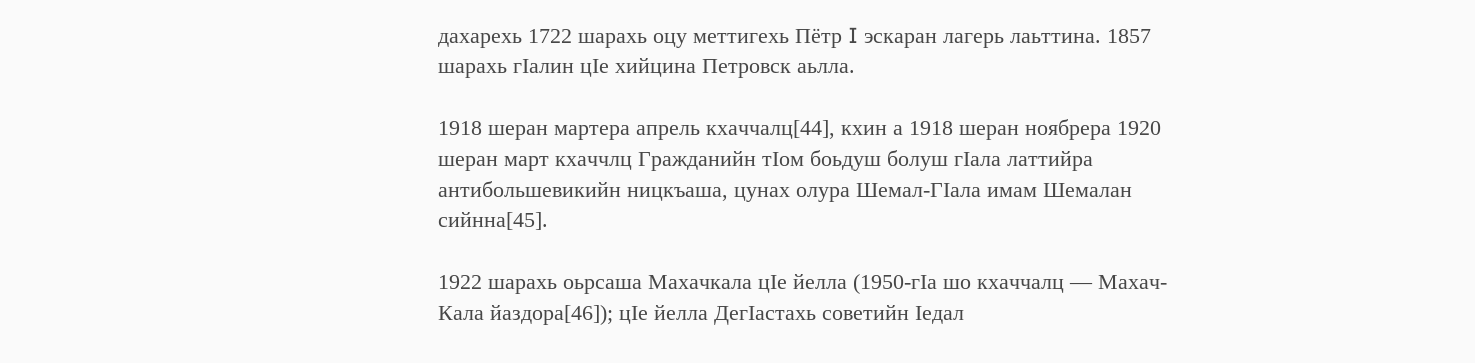дахарехь 1722 шарахь оцу меттигехь Пётр I эскаран лагерь лаьттина. 1857 шарахь гӀалин цӀе хийцина Петровск аьлла.

1918 шеран мартера апрель кхаччалц[44], кхин а 1918 шеран ноябрера 1920 шеран март кхаччлц Гражданийн тӀом боьдуш болуш гӀала латтийра антибольшевикийн ницкъаша, цунах олура Шемал-ГӀала имам Шемалан сийнна[45].

1922 шарахь оьрсаша Махачкала цӀе йелла (1950-гӀа шо кхаччалц — Махач-Кала йаздора[46]); цӀе йелла ДегӀастахь советийн Ӏедал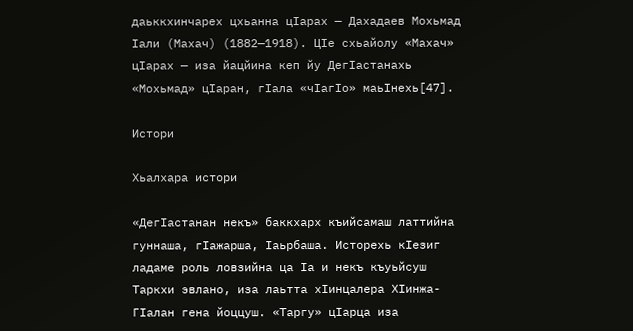даьккхинчарех цхьанна цӀарах — Дахадаев Мохьмад Ӏали (Махач) (1882—1918). ЦӀе схьайолу «Махач» цӀарах — иза йацйина кеп йу ДегӀастанахь «Мохьмад» цӀаран, гӀала «чӀагӀо» маьӀнехь[47].

Истори

Хьалхара истори

«ДегӀастанан некъ» баккхарх къийсамаш латтийна гуннаша, гӀажарша, Ӏаьрбаша. Исторехь кӀезиг ладаме роль ловзийна ца Ӏа и некъ къуьйсуш Таркхи эвлано, иза лаьтта хӀинцалера ХӀинжа-ГӀалан гена йоццуш. «Таргу» цӀарца иза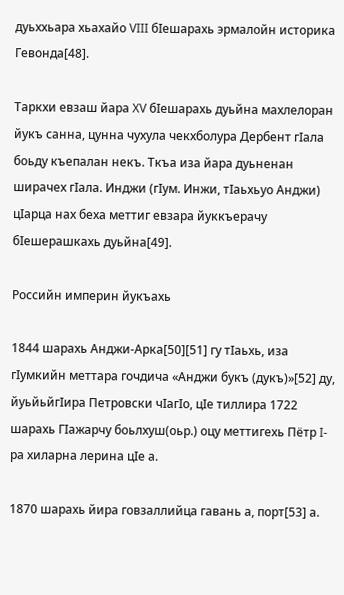дуьххьара хьахайо VIII бӀешарахь эрмалойн историка Гевонда[48].

Таркхи евзаш йара XV бӀешарахь дуьйна махлелоран йукъ санна, цунна чухула чекхболура Дербент гӀала боьду къепалан некъ. Ткъа иза йара дуьненан ширачех гӀала. Инджи (гӀум. Инжи, тӀаьхьуо Анджи) цӀарца нах беха меттиг евзара йуккъерачу бӀешерашкахь дуьйна[49].

Российн империн йукъахь

1844 шарахь Анджи-Арка[50][51] гу тӀаьхь, иза гӀумкийн меттара гочдича «Анджи букъ (дукъ)»[52] ду, йуьйьйгӀира Петровски чӀагӀо, цӀе тиллира 1722 шарахь ГӀажарчу боьлхуш(оьр.) оцу меттигехь Пётр I-ра хиларна лерина цӀе а.

1870 шарахь йира говзаллийца гавань а, порт[53] а.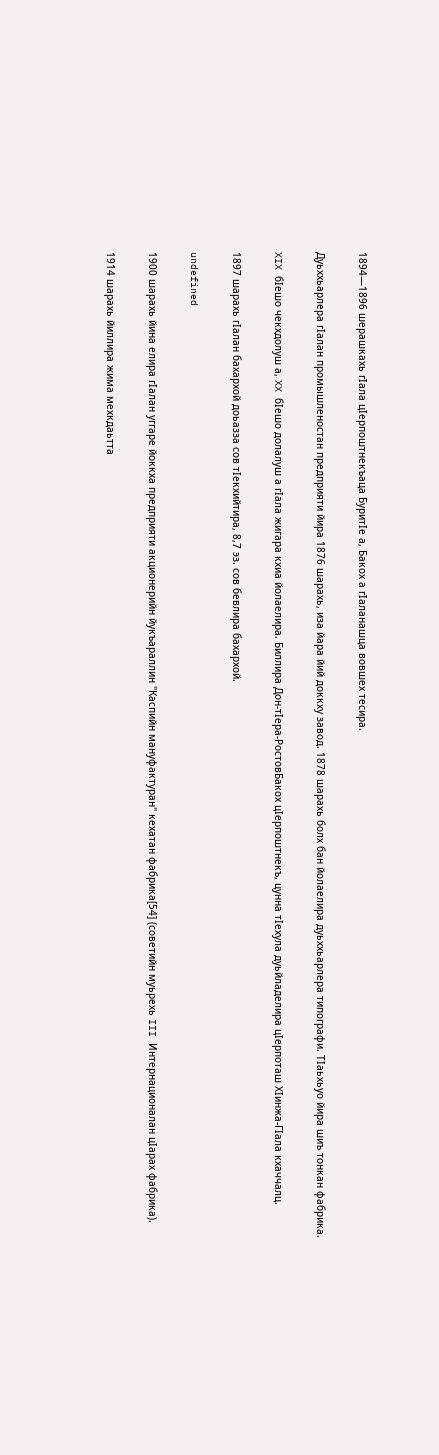1894—1896 шерашкахь гӀала цӀерпоштнекъаца БуритӀе а, Бакох а гӀаланашца вовшех тесира.

Дуьххьарлера гӀалан промышленостан предприяти йира 1876 шарахь, иза йара йий доккху завод. 1878 шарахь болх бан йолаелира дуьххьарлера типографи. ТӀаьхьуо йира шиъ тонкан фабрика.

XIX бӀешо чекхдолуш а, XX бӀешо долалуш а гӀала жигара кхиа йолаелира. Биллира Дон-тӀера-РостовБакох цӀерпоштнекъ, цунна тӀехула дуьйладелира цӀерпоташ ХӀинжа-ГӀала кхаччалц.

1897 шарахь гӀалан бахархой доьазза сов тӀекхийтира, 8,7 эз. сов бевлира бахархой.

undefined

1900 шарахь йина елира гӀалан уггаре йоккха предприяти акционерийн йукъараллин "Каспийн мануфактуран" кехатан фабрика[54] (советийн муьрехь III Интернационалан цӀарах фабрика).

1914 шарахь йиллира жима мехкдаьтта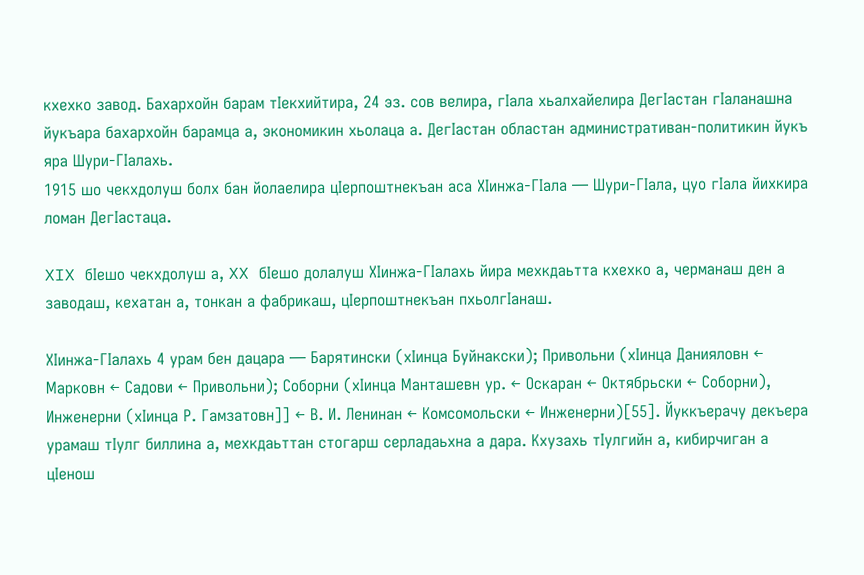кхехко завод. Бахархойн барам тӀекхийтира, 24 эз. сов велира, гӀала хьалхайелира ДегӀастан гӀаланашна йукъара бахархойн барамца а, экономикин хьолаца а. ДегӀастан областан административан-политикин йукъ яра Шури-ГӀалахь.
1915 шо чекхдолуш болх бан йолаелира цӀерпоштнекъан аса ХӀинжа-ГӀала — Шури-ГӀала, цуо гӀала йихкира ломан ДегӀастаца.

XIX бӀешо чекхдолуш а, XX бӀешо долалуш ХӀинжа-ГӀалахь йира мехкдаьтта кхехко а, черманаш ден а заводаш, кехатан а, тонкан а фабрикаш, цӀерпоштнекъан пхьолгӀанаш.

ХӀинжа-ГӀалахь 4 урам бен дацара — Барятински (хӀинца Буйнакски); Привольни (хӀинца Данияловн ← Марковн ← Садови ← Привольни); Соборни (хӀинца Манташевн ур. ← Оскаран ← Октябрьски ← Соборни), Инженерни (хӀинца Р. Гамзатовн]] ← В. И. Ленинан ← Комсомольски ← Инженерни)[55]. Йуккъерачу декъера урамаш тӀулг биллина а, мехкдаьттан стогарш серладаьхна а дара. Кхузахь тӀулгийн а, кибирчиган а цӀенош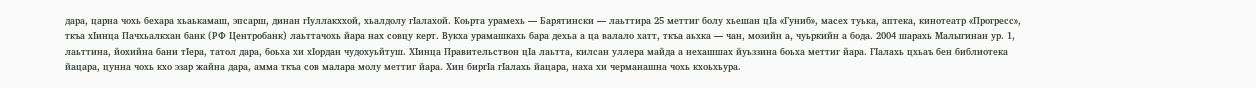дара, царна чохь бехара хьаькамаш, эпсарш, динан гӀуллакххой, хьалдолу гӀалахой. Коьрта урамехь — Барятински — лаьттира 25 меттиг болу хьешан цӀа «Гуниб», масех туька, аптека, кинотеатр «Прогресс», ткъа хӀинца Пачхьалкхан банк (РФ Центробанк) лаьттачохь йара нах совцу керт. Вукха урамашкахь бара дехьа а ца валало хатт, ткъа аьхка — чан, мозийн а, чуьркийн а бода. 2004 шарахь Малыгинан ур. 1, лаьттина, йохийна бани тӀера, татол дара, боьха хи хӀордан чудохуьйтуш. ХӀинца Правительствон цӀа лаьтта, килсан уллера майда а нехашшах йуьззина боьха меттиг йара. ГӀалахь цхьаъ бен библиотека йацара, цунна чохь кхо эзар жайна дара, амма ткъа сов малара молу меттиг йара. Хин биргӀа гӀалахь йацара, наха хи черманашна чохь кхоьхьура.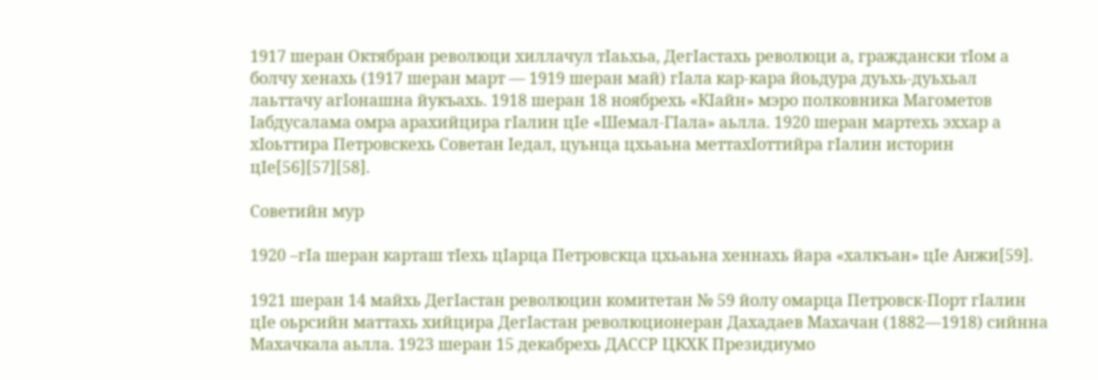1917 шеран Октябран революци хиллачул тӀаьхьа, ДегӀастахь революци а, граждански тӀом а болчу хенахь (1917 шеран март — 1919 шеран май) гӀала кар-кара йоьдура дуьхь-дуьхьал лаьттачу агӀонашна йукъахь. 1918 шеран 18 ноябрехь «КӀайн» мэро полковника Магометов Ӏабдусалама омра арахийцира гӀалин цӀе «Шемал-ГӀала» аьлла. 1920 шеран мартехь эххар а хӀоьттира Петровскехь Советан Ӏедал, цуьнца цхьаьна меттахӀоттийра гӀалин историн цӀе[56][57][58].

Советийн мур

1920 –гӀа шеран карташ тӀехь цӀарца Петровскца цхьаьна хеннахь йара «халкъан» цӀе Анжи[59].

1921 шеран 14 майхь ДегӀастан революцин комитетан № 59 йолу омарца Петровск-Порт гӀалин цӀе оьрсийн маттахь хийцира ДегӀастан революционеран Дахадаев Махачан (1882—1918) сийнна Махачкала аьлла. 1923 шеран 15 декабрехь ДАССР ЦКХК Президиумо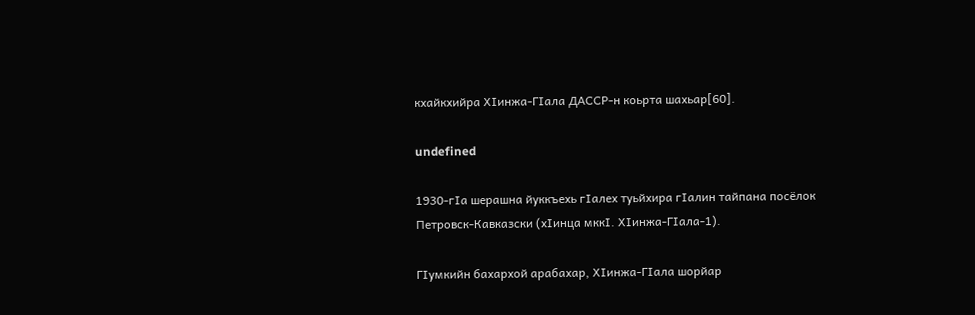кхайкхийра ХӀинжа-ГӀала ДАССР-н коьрта шахьар[60].

undefined

1930-гӀа шерашна йуккъехь гӀалех туьйхира гӀалин тайпана посёлок Петровск-Кавказски (хӀинца мккӀ. ХӀинжа-ГӀала-1).

ГӀумкийн бахархой арабахар, ХӀинжа-ГӀала шорйар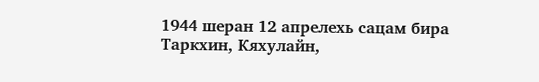1944 шеран 12 апрелехь сацам бира Таркхин, Кяхулайн,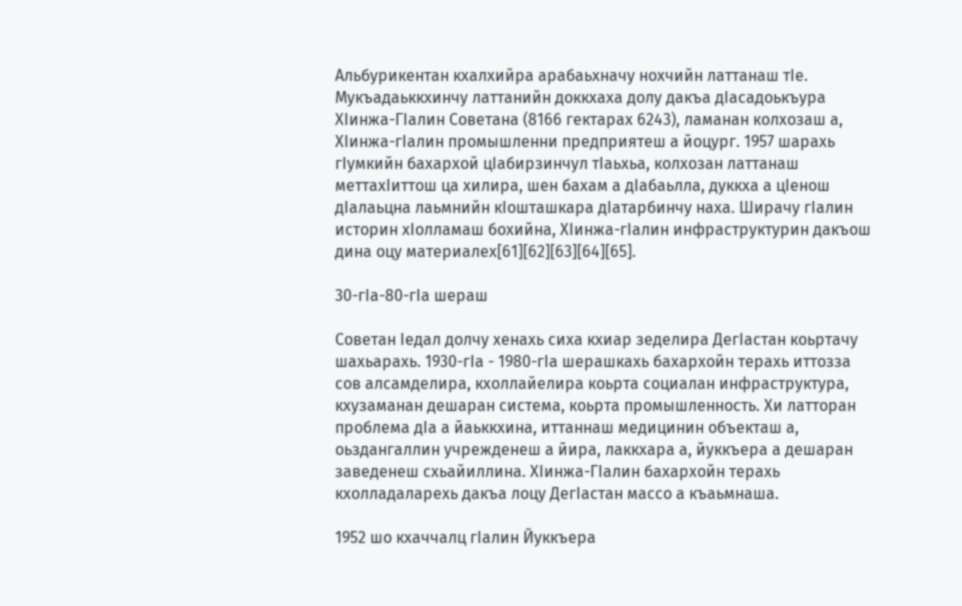Альбурикентан кхалхийра арабаьхначу нохчийн латтанаш тӀе. Мукъадаьккхинчу латтанийн доккхаха долу дакъа дӀасадоькъура ХӀинжа-ГӀалин Советана (8166 гектарах 6243), ламанан колхозаш а, ХӀинжа-гӀалин промышленни предприятеш а йоцург. 1957 шарахь гӀумкийн бахархой цӀабирзинчул тӀаьхьа, колхозан латтанаш меттахӀиттош ца хилира, шен бахам а дӀабаьлла, дуккха а цӀенош дӀалаьцна лаьмнийн кӀошташкара дӀатарбинчу наха. Ширачу гӀалин историн хӀолламаш бохийна, ХӀинжа-гӀалин инфраструктурин дакъош дина оцу материалех[61][62][63][64][65].

30-гӀа-80-гӀа шераш

Советан Ӏедал долчу хенахь сиха кхиар зеделира ДегӀастан коьртачу шахьарахь. 1930-гӀа - 1980-гӀа шерашкахь бахархойн терахь иттозза сов алсамделира, кхоллайелира коьрта социалан инфраструктура, кхузаманан дешаран система, коьрта промышленность. Хи латторан проблема дӀа а йаьккхина, иттаннаш медицинин объекташ а, оьздангаллин учрежденеш а йира, лаккхара а, йуккъера а дешаран заведенеш схьайиллина. ХӀинжа-ГӀалин бахархойн терахь кхолладаларехь дакъа лоцу ДегӀастан массо а къаьмнаша.

1952 шо кхаччалц гӀалин Йуккъера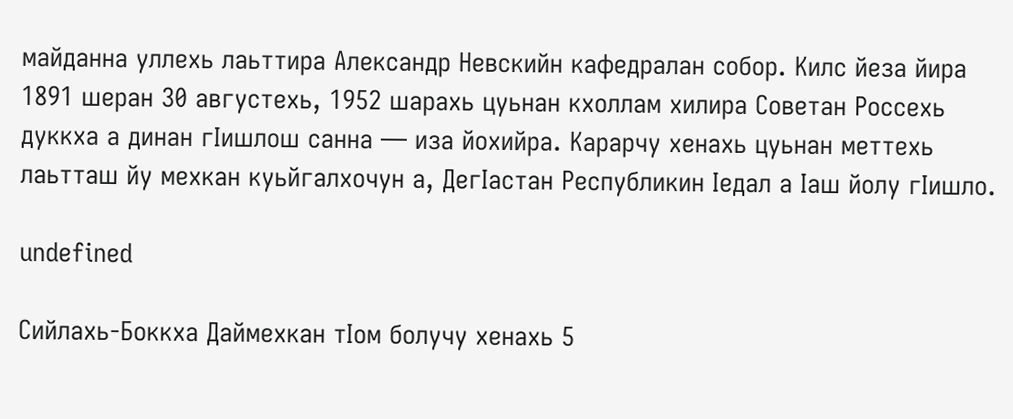майданна уллехь лаьттира Александр Невскийн кафедралан собор. Килс йеза йира 1891 шеран 30 августехь, 1952 шарахь цуьнан кхоллам хилира Советан Россехь дуккха а динан гӀишлош санна — иза йохийра. Карарчу хенахь цуьнан меттехь лаьтташ йу мехкан куьйгалхочун а, ДегӀастан Республикин Ӏедал а Ӏаш йолу гӀишло.

undefined

Сийлахь-Боккха Даймехкан тӀом болучу хенахь 5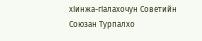хӀинжа-гӀалахочун Советийн Союзан Турпалхо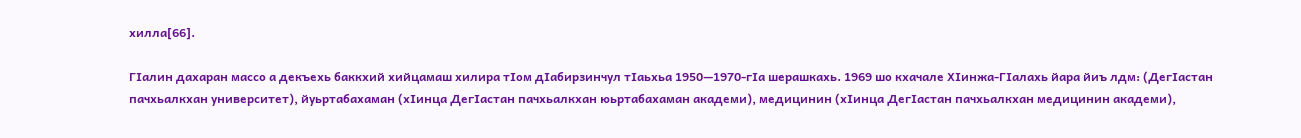хилла[66].

ГӀалин дахаран массо а декъехь баккхий хийцамаш хилира тӀом дӀабирзинчул тӀаьхьа 1950—1970-гӀа шерашкахь. 1969 шо кхачале ХӀинжа-ГӀалахь йара йиъ лдм: (ДегӀастан пачхьалкхан университет), йуьртабахаман (хӀинца ДегӀастан пачхьалкхан юьртабахаман академи), медицинин (хӀинца ДегӀастан пачхьалкхан медицинин академи),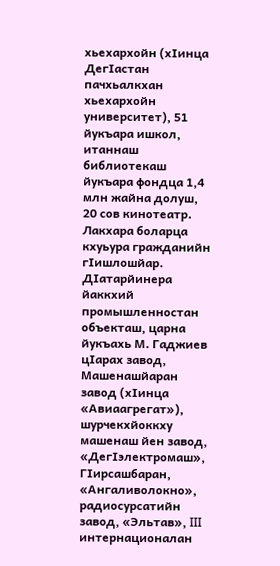хьехархойн (хӀинца ДегӀастан пачхьалкхан хьехархойн университет), 51 йукъара ишкол, итаннаш библиотекаш йукъара фондца 1,4 млн жайна долуш, 20 сов кинотеатр. Лакхара боларца кхуьура гражданийн гӀишлошйар. ДӀатарйинера йаккхий промышленностан объекташ, царна йукъахь М. Гаджиев цӀарах завод, Машенашйаран завод (хӀинца «Авиаагрегат»), шурчекхйоккху машенаш йен завод, «ДегӀэлектромаш», ГӀирсашбаран, «Ангаливолокно», радиосурсатийн завод, «Эльтав», III интернационалан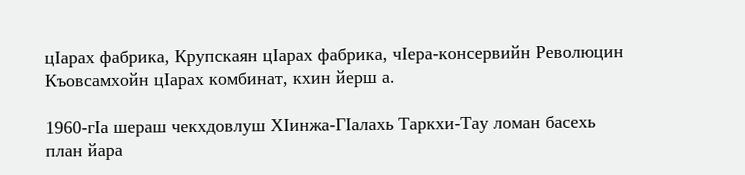цӀарах фабрика, Крупскаян цӀарах фабрика, чӀера-консервийн Революцин Къовсамхойн цӀарах комбинат, кхин йерш а.

1960-гӀа шераш чекхдовлуш ХӀинжа-ГӀалахь Таркхи-Тау ломан басехь план йара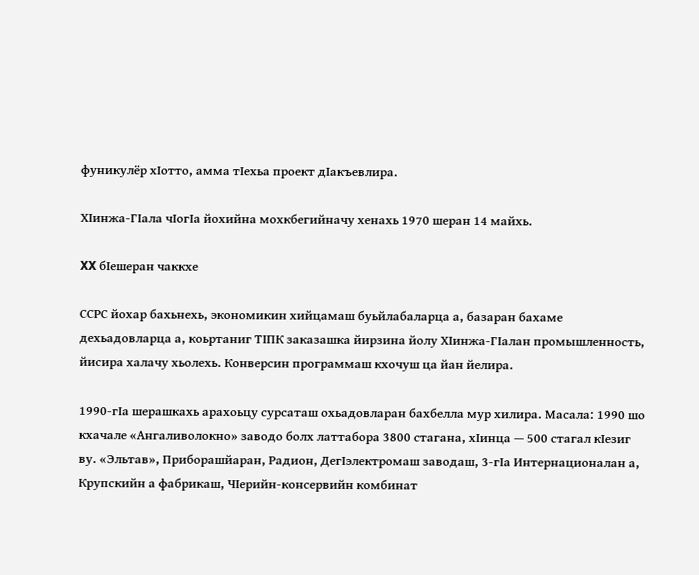фуникулёр хӀотто, амма тӀехьа проект дӀакъевлира.

ХӀинжа-ГӀала чӀогӀа йохийна мохкбегийначу хенахь 1970 шеран 14 майхь.

XX бӀешеран чаккхе

ССРС йохар бахьнехь, экономикин хийцамаш буьйлабаларца а, базаран бахаме дехьадовларца а, коьртаниг ТӀПК заказашка йирзина йолу ХӀинжа-ГӀалан промышленность, йисира халачу хьолехь. Конверсин программаш кхочуш ца йан йелира.

1990-гӀа шерашкахь арахоьцу сурсаташ охьадовларан бахбелла мур хилира. Масала: 1990 шо кхачале «Ангаливолокно» заводо болх латтабора 3800 стагана, хӀинца — 500 стагал кӀезиг ву. «Эльтав», Приборашйаран, Радион, ДегӀэлектромаш заводаш, 3-гӀа Интернационалан а, Крупскийн а фабрикаш, ЧӀерийн-консервийн комбинат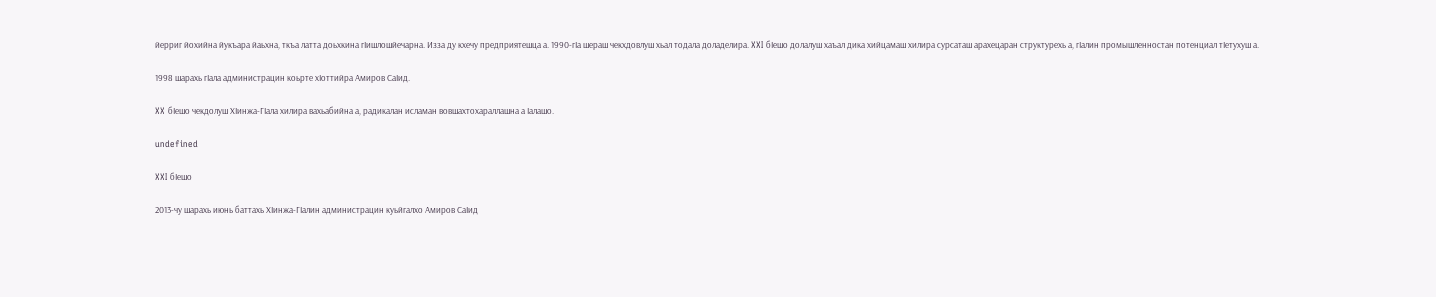йерриг йохийна йукъара йаьхна, ткъа латта доьхкина гӀишлошйечарна. Изза ду кхечу предприятешца а. 1990-гӀа шераш чекхдовлуш хьал тодала доладелира. XXI бӀешо долалуш хаъал дика хийцамаш хилира сурсаташ арахецаран структурехь а, гӀалин промышленностан потенциал тӀетухуш а.

1998 шарахь гӀала администрацин коьрте хӀоттийра Амиров СаӀид.

XX бӀешо чекдолуш ХӀинжа-ГӀала хилира вахьабийна а, радикалан исламан вовшахтохараллашна а Ӏалашо.

undefined

XXI бӀешо

2013-чу шарахь июнь баттахь ХӀинжа-ГӀалин администрацин куьйгалхо Амиров СаӀид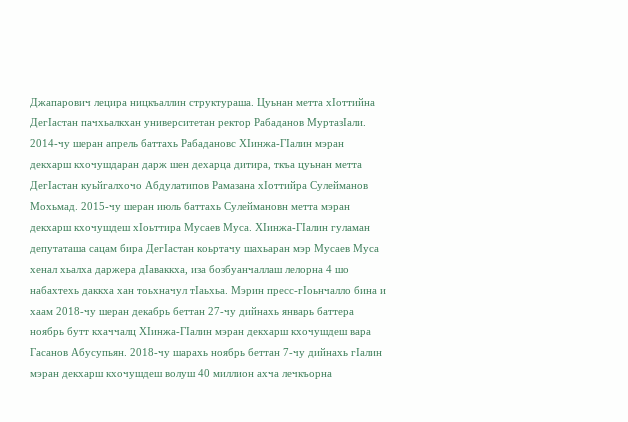Джапарович лецира ницкъаллин структураша. Цуьнан метта хӀоттийна ДегӀастан пачхьалкхан университетан ректор Рабаданов МуртазӀали. 2014-чу шеран апрель баттахь Рабадановс ХӀинжа-ГӀалин мэран декхарш кхочушдаран дарж шен дехарца дитира, ткъа цуьнан метта ДегӀастан куьйгалхочо Абдулатипов Рамазана хӀоттийра Сулейманов Мохьмад. 2015-чу шеран июль баттахь Сулеймановн метта мэран декхарш кхочушдеш хӀоьттира Мусаев Муса. ХӀинжа-ГӀалин гуламан депутаташа сацам бира ДегӀастан коьртачу шахьаран мэр Мусаев Муса хенал хьалха даржера дӀаваккха, иза бозбуанчаллаш лелорна 4 шо набахтехь даккха хан тоьхначул тӀаьхьа. Мэрин пресс-гӀоьнчалло бина и хаам 2018-чу шеран декабрь беттан 27-чу дийнахь январь баттера ноябрь бутт кхаччалц ХӀинжа-ГӀалин мэран декхарш кхочушдеш вара Гасанов Абусупьян. 2018-чу шарахь ноябрь беттан 7-чу дийнахь гӀалин мэран декхарш кхочушдеш волуш 40 миллион ахча лечкъорна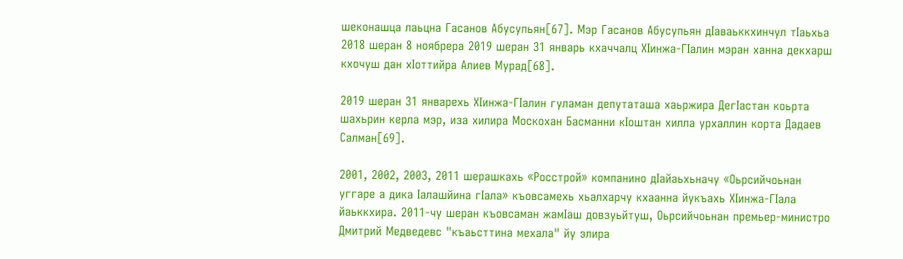шеконашца лаьцна Гасанов Абусупьян[67]. Мэр Гасанов Абусупьян дӀаваьккхинчул тӀаьхьа 2018 шеран 8 ноябрера 2019 шеран 31 январь кхаччалц ХӀинжа-ГӀалин мэран ханна декхарш кхочуш дан хӀоттийра Алиев Мурад[68].

2019 шеран 31 январехь ХӀинжа-ГӀалин гуламан депутаташа хаьржира ДегӀастан коьрта шахьрин керла мэр, иза хилира Москохан Басманни кӀоштан хилла урхаллин корта Дадаев Салман[69].

2001, 2002, 2003, 2011 шерашкахь «Росстрой» компанино дӀайаьхьначу «Оьрсийчоьнан уггаре а дика Ӏалашйина гӀала» къовсамехь хьалхарчу кхаанна йукъахь ХӀинжа-ГӀала йаьккхира. 2011-чу шеран къовсаман жамӀаш довзуьйтуш, Оьрсийчоьнан премьер-министро Дмитрий Медведевс "къаьсттина мехала" йу элира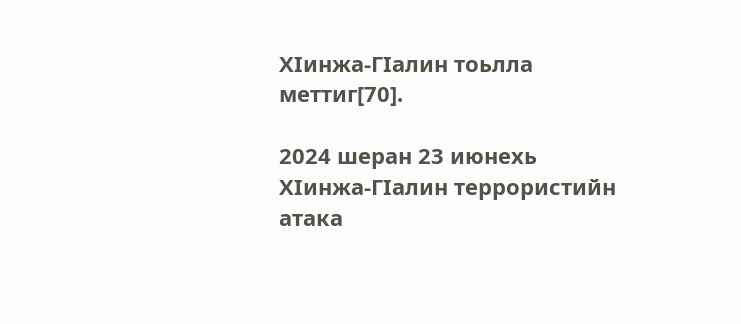ХӀинжа-ГӀалин тоьлла меттиг[70].

2024 шеран 23 июнехь ХӀинжа-ГӀалин террористийн атака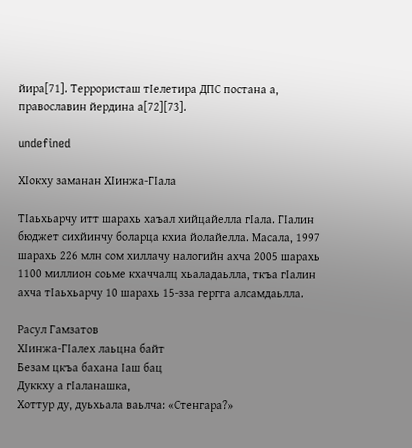йира[71]. Террористаш тӀелетира ДПС постана а, православин йердина а[72][73].

undefined

ХӀокху заманан ХӀинжа-ГӀала

ТӀаьхьарчу итт шарахь хаъал хийцайелла гӀала. ГӀалин бюджет сихйинчу боларца кхиа йолайелла. Масала, 1997 шарахь 226 млн сом хиллачу налогийн ахча 2005 шарахь 1100 миллион соьме кхаччалц хьаладаьлла, ткъа гӀалин ахча тӀаьхьарчу 10 шарахь 15-зза гергга алсамдаьлла.

Расул Гамзатов
ХӀинжа-ГӀалех лаьцна байт
Безам цкъа бахана Ӏаш бац
Дуккху а гӀаланашка,
Хоттур ду, дуьхьала ваьлча: «Стенгара?»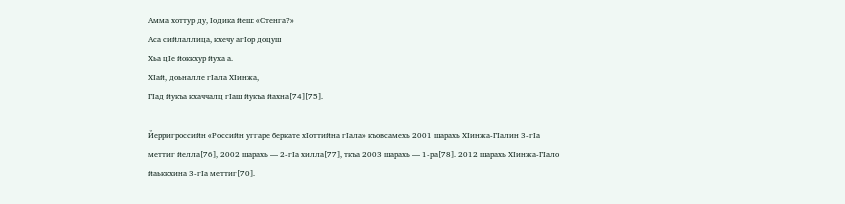Амма хоттур ду, Ӏодика йеш: «Стенга?»
Аса сийлаллица, кхечу агӀор доцуш
Хьа цӀе йоккхур йуха а.
ХӀай, доьналле гӀала ХӀинжа,
ГӀад йукъа кхаччалц гӀаш йукъа йахна[74][75].

Йерригроссийн «Российн уггаре беркате хӀоттийна гӀала» къовсамехь 2001 шарахь ХӀинжа-ГӀалин 3-гӀа меттиг йелла[76], 2002 шарахь — 2-гӀа хилла[77], ткъа 2003 шарахь — 1-ра[78]. 2012 шарахь ХӀинжа-ГӀало йаьккхина 3-гӀа меттиг[70].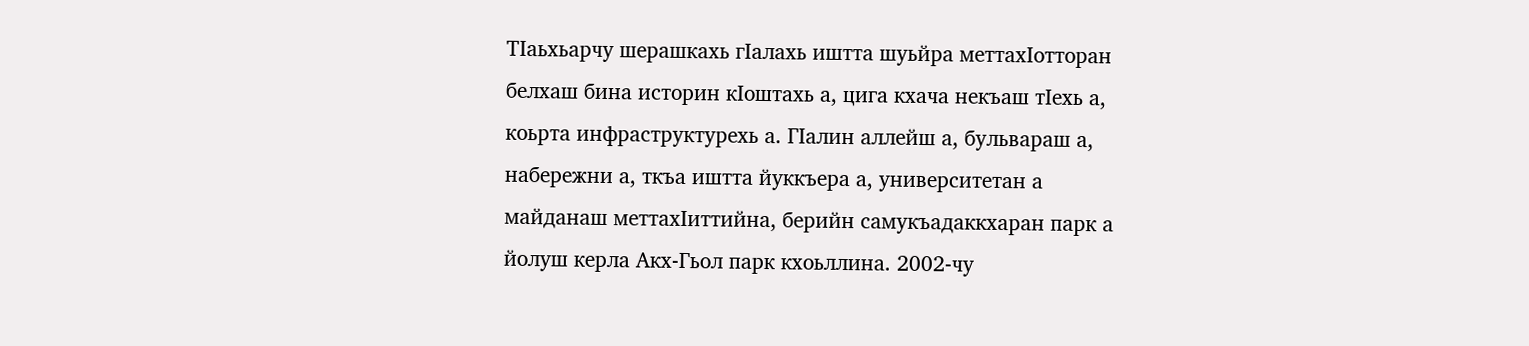ТӀаьхьарчу шерашкахь гӀалахь иштта шуьйра меттахӀотторан белхаш бина историн кӀоштахь а, цига кхача некъаш тӀехь а, коьрта инфраструктурехь а. ГӀалин аллейш а, бульвараш а, набережни а, ткъа иштта йуккъера а, университетан а майданаш меттахӀиттийна, берийн самукъадаккхаран парк а йолуш керла Акх-Гьол парк кхоьллина. 2002-чу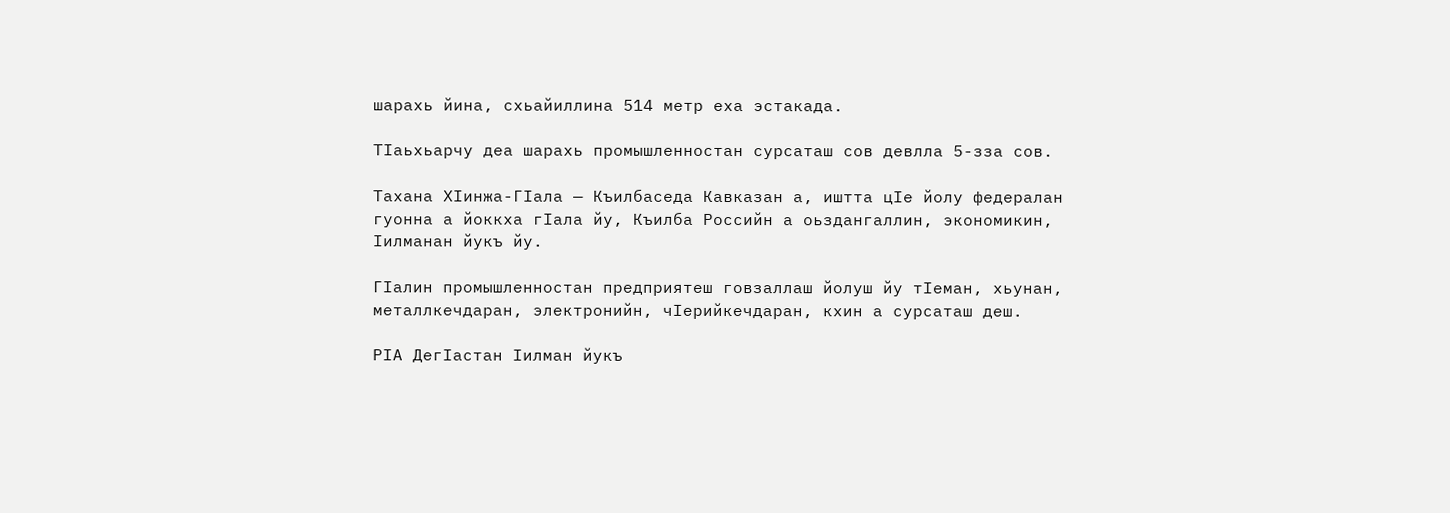шарахь йина, схьайиллина 514 метр еха эстакада.

ТӀаьхьарчу деа шарахь промышленностан сурсаташ сов девлла 5-зза сов.

Тахана ХӀинжа-ГӀала — Къилбаседа Кавказан а, иштта цӀе йолу федералан гуонна а йоккха гӀала йу, Къилба Российн а оьздангаллин, экономикин, Ӏилманан йукъ йу.

ГӀалин промышленностан предприятеш говзаллаш йолуш йу тӀеман, хьунан, металлкечдаран, электронийн, чӀерийкечдаран, кхин а сурсаташ деш.

РӀА ДегӀастан Ӏилман йукъ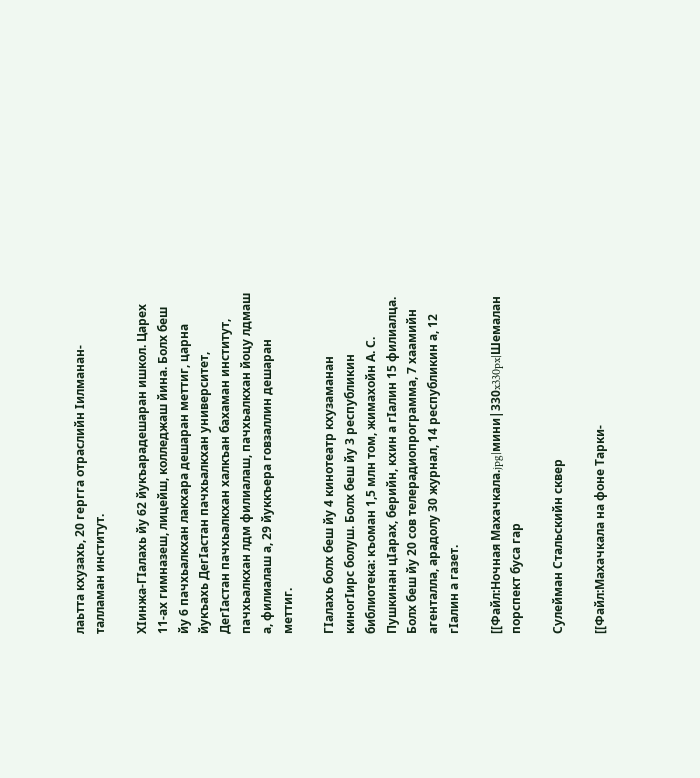лаьтта кхузахь, 20 гергга отраслийн Ӏилманан-талламан институт.

ХӀинжа-ГӀалахь йу 62 йукъарадешаран ишкол. Царех 11-ах гимназеш, лицейш, колледжаш йина. Болх беш йу 6 пачхьалкхан лакхара дешаран меттиг, царна йукъахь ДегӀастан пачхьалкхан университет, ДегӀастан пачхьалкхан халкъан бахаман институт, пачхьалкхан лдм филиалаш, пачхьалкхан йоцу лдмаш а, филиалаш а, 29 йуккъера говзаллин дешаран меттиг.

ГӀалахь болх беш йу 4 кинотеатр кхузаманан киногӀирс болуш. Болх беш йу 3 республикин библиотека: къоман 1,5 млн том, жимахойн А. С. Пушкинан цӀарах, берийн, кхин а гӀалин 15 филиалца. Болх беш йу 20 сов телерадиопрограмма, 7 хаамийн агенталла, арадолу 30 журнал, 14 республикин а, 12 гӀалин а газет.

[[Файл:Ночная Махачкала.jpg|мини|330x330px|Шемалан порспект буса гар

Сулейман Стальскийн сквер

[[Файл:Махачкала на фоне Тарки-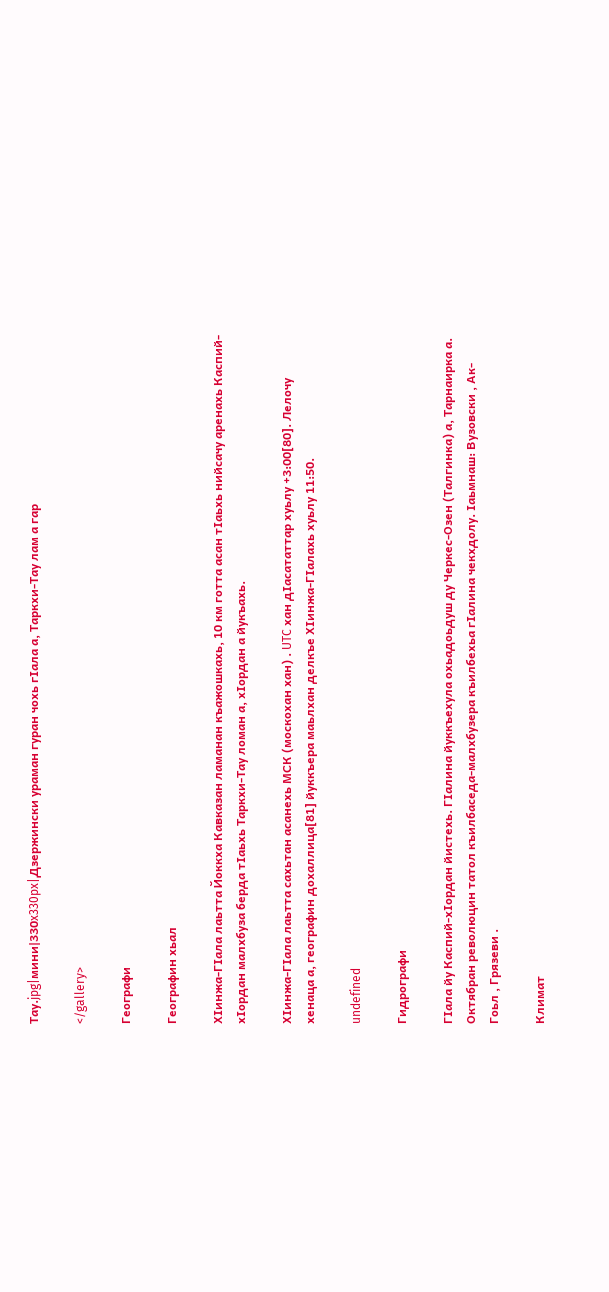Тау.jpg|мини|330x330px|Дзержински ураман гуран чохь гӀала а, Таркхи-Тау лам а гар

</gallery>

Географи

Географин хьал

ХӀинжа-ГӀала лаьтта Йоккха Кавказан ламанан къажошкахь, 10 км готта асан тӀаьхь нийсачу аренахь Каспий-хӀордан малхбуза берда тӀаьхь Таркхи-Тау ломан а, хӀордан а йукъахь.

ХӀинжа-ГӀала лаьтта сахьтан асанехь МСК (москохан хан) . UTC хан дӀасататтар хуьлу +3:00[80]. Лелочу хенаца а, географин дохаллица[81] йуккъера маьлхан делкъе ХӀинжа-ГӀалахь хуьлу 11:50.

undefined

Гидрографи

ГӀала йу Каспий-хӀордан йистехь. ГӀалина йуккъехула охьадоьдуш ду Черкес-Озен (Талгинка) а, Тарнаирка а. Октябран революцин татол къилбаседа-малхбузера къилбехьа гӀалина чекхдолу. Ӏаьмнаш: Вузовски , Ак-Гоьл , Грязеви .

Климат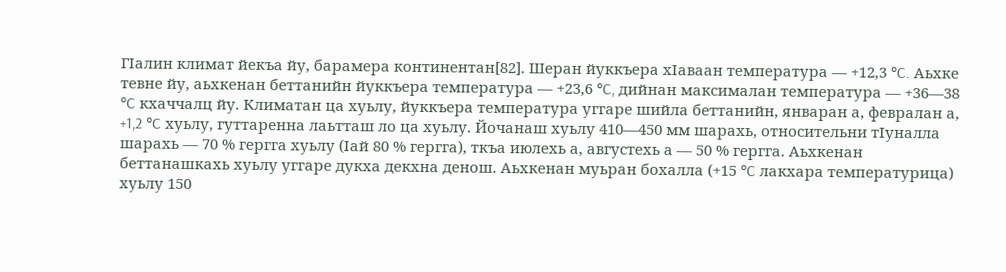ГӀалин климат йекъа йу, барамера континентан[82]. Шеран йуккъера хӀаваан температура — +12,3 °C. Аьхке тевне йу, аьхкенан беттанийн йуккъера температура — +23,6 °C, дийнан максималан температура — +36—38 °C кхаччалц йу. Климатан ца хуьлу, йуккъера температура уггаре шийла беттанийн, январан а, февралан а, +1,2 °C хуьлу, гуттаренна лаьтташ ло ца хуьлу. Йочанаш хуьлу 410—450 мм шарахь, относительни тӀуналла шарахь — 70 % гергга хуьлу (Ӏай 80 % гергга), ткъа июлехь а, августехь а — 50 % гергга. Аьхкенан беттанашкахь хуьлу уггаре дукха декхна денош. Аьхкенан муьран бохалла (+15 °C лакхара температурица) хуьлу 150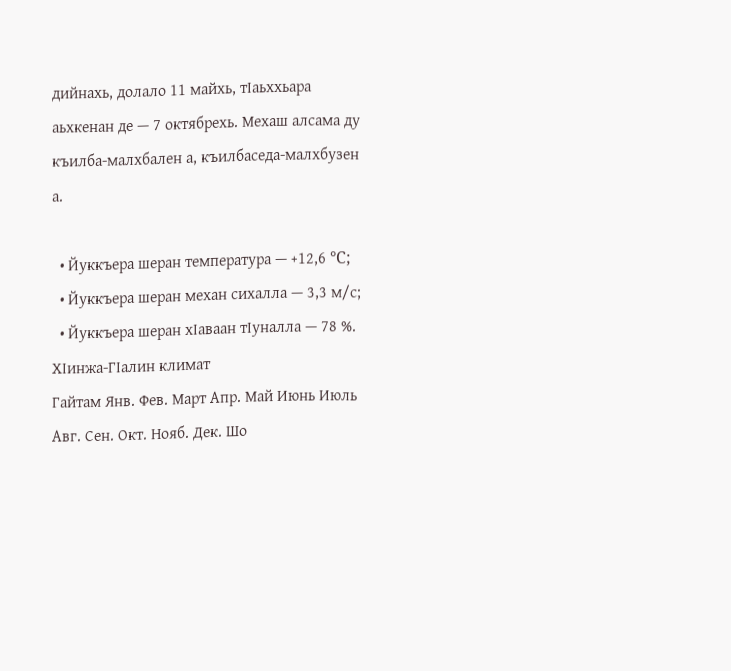дийнахь, долало 11 майхь, тӀаьххьара аьхкенан де — 7 октябрехь. Мехаш алсама ду къилба-малхбален а, къилбаседа-малхбузен а.

  • Йуккъера шеран температура — +12,6 °C;
  • Йуккъера шеран механ сихалла — 3,3 м/с;
  • Йуккъера шеран хӀаваан тӀуналла — 78 %.
ХӀинжа-ГӀалин климат
Гайтам Янв. Фев. Март Апр. Май Июнь Июль Авг. Сен. Окт. Нояб. Дек. Шо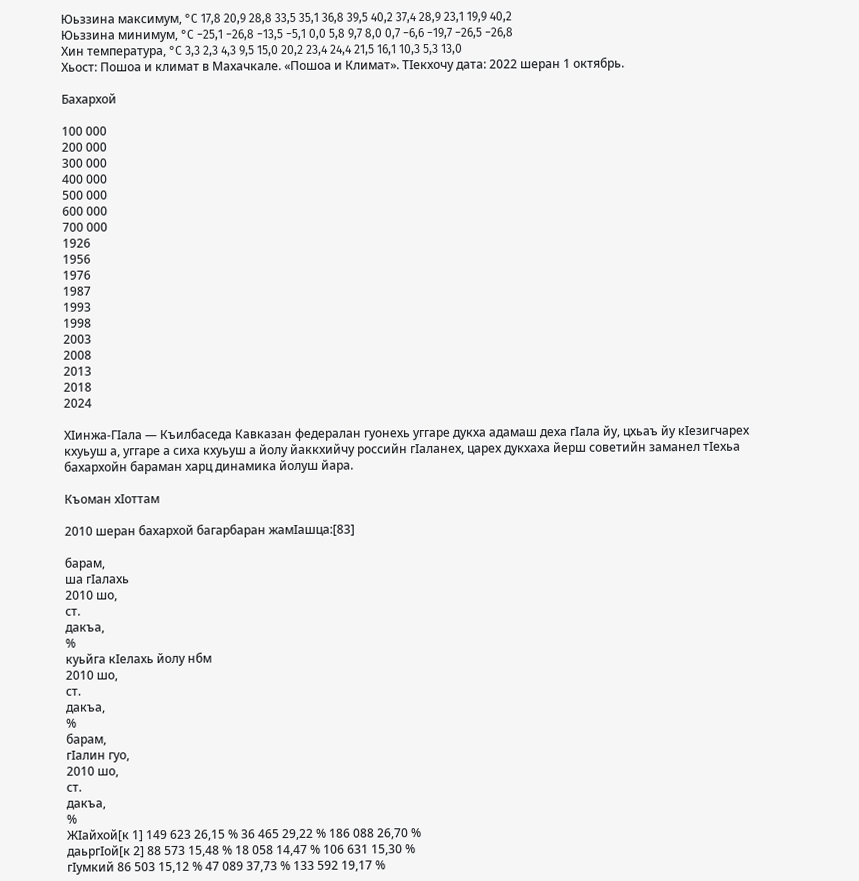Юьззина максимум, °C 17,8 20,9 28,8 33,5 35,1 36,8 39,5 40,2 37,4 28,9 23,1 19,9 40,2
Юьззина минимум, °C −25,1 −26,8 −13,5 −5,1 0,0 5,8 9,7 8,0 0,7 −6,6 −19,7 −26,5 −26,8
Хин температура, °C 3,3 2,3 4,3 9,5 15,0 20,2 23,4 24,4 21,5 16,1 10,3 5,3 13,0
Хьост: Пошоа и климат в Махачкале. «Пошоа и Климат». ТӀекхочу дата: 2022 шеран 1 октябрь.

Бахархой

100 000
200 000
300 000
400 000
500 000
600 000
700 000
1926
1956
1976
1987
1993
1998
2003
2008
2013
2018
2024

ХӀинжа-ГӀала — Къилбаседа Кавказан федералан гуонехь уггаре дукха адамаш деха гӀала йу, цхьаъ йу кӀезигчарех кхуьуш а, уггаре а сиха кхуьуш а йолу йаккхийчу российн гӀаланех, царех дукхаха йерш советийн заманел тӀехьа бахархойн бараман харц динамика йолуш йара.

Къоман хӀоттам

2010 шеран бахархой багарбаран жамӀашца:[83]

барам,
ша гӀалахь
2010 шо,
ст.
дакъа,
%
куьйга кӀелахь йолу нбм
2010 шо,
ст.
дакъа,
%
барам,
гӀалин гуо,
2010 шо,
ст.
дакъа,
%
ЖӀайхой[к 1] 149 623 26,15 % 36 465 29,22 % 186 088 26,70 %
даьргӀой[к 2] 88 573 15,48 % 18 058 14,47 % 106 631 15,30 %
гӀумкий 86 503 15,12 % 47 089 37,73 % 133 592 19,17 %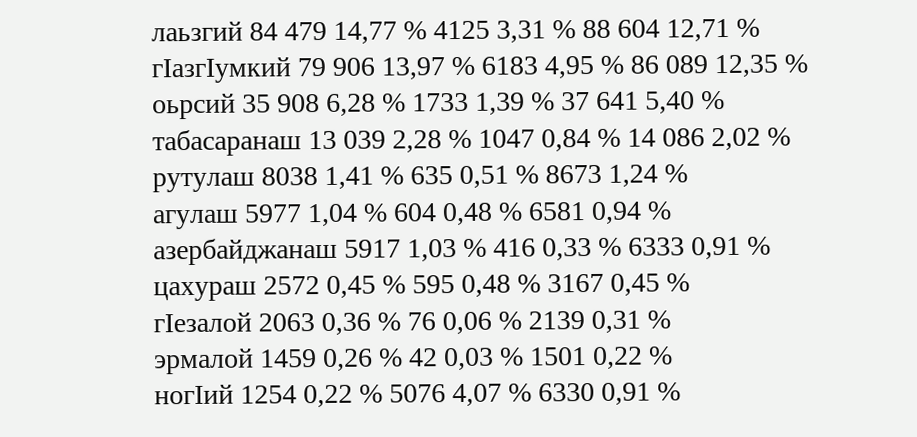лаьзгий 84 479 14,77 % 4125 3,31 % 88 604 12,71 %
гӀазгӀумкий 79 906 13,97 % 6183 4,95 % 86 089 12,35 %
оьрсий 35 908 6,28 % 1733 1,39 % 37 641 5,40 %
табасаранаш 13 039 2,28 % 1047 0,84 % 14 086 2,02 %
рутулаш 8038 1,41 % 635 0,51 % 8673 1,24 %
агулаш 5977 1,04 % 604 0,48 % 6581 0,94 %
азербайджанаш 5917 1,03 % 416 0,33 % 6333 0,91 %
цахураш 2572 0,45 % 595 0,48 % 3167 0,45 %
гӀезалой 2063 0,36 % 76 0,06 % 2139 0,31 %
эрмалой 1459 0,26 % 42 0,03 % 1501 0,22 %
ногӀий 1254 0,22 % 5076 4,07 % 6330 0,91 %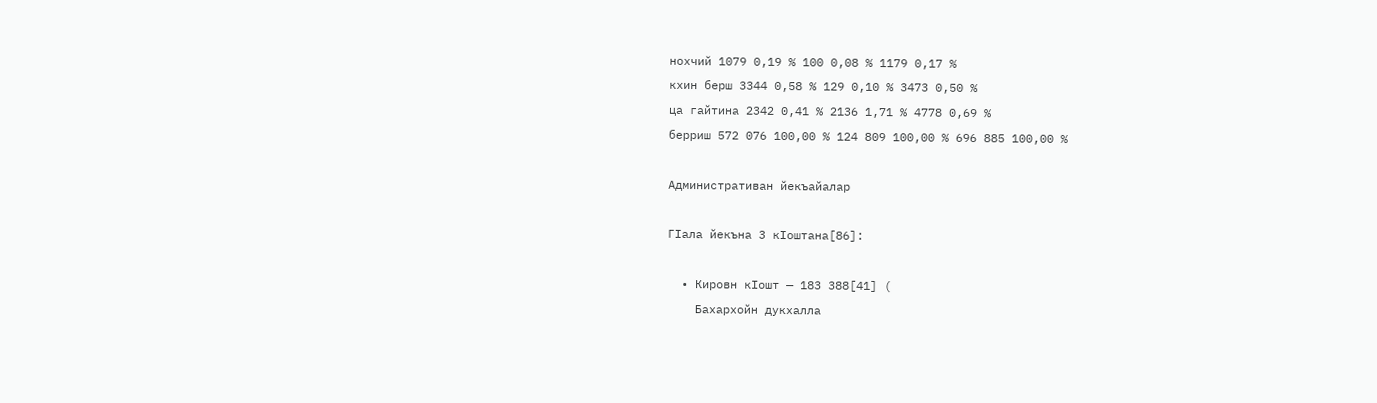нохчий 1079 0,19 % 100 0,08 % 1179 0,17 %
кхин берш 3344 0,58 % 129 0,10 % 3473 0,50 %
ца гайтина 2342 0,41 % 2136 1,71 % 4778 0,69 %
берриш 572 076 100,00 % 124 809 100,00 % 696 885 100,00 %

Административан йекъайалар

ГӀала йекъна 3 кӀоштана[86]:

  • Кировн кӀошт — 183 388[41] (
    Бахархойн дукхалла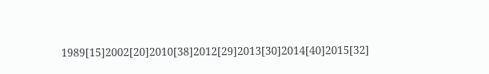1989[15]2002[20]2010[38]2012[29]2013[30]2014[40]2015[32]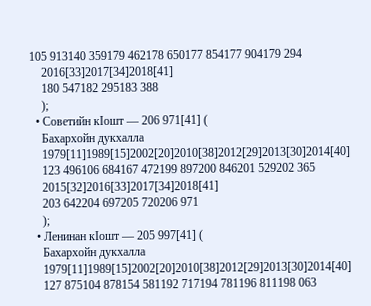105 913140 359179 462178 650177 854177 904179 294
    2016[33]2017[34]2018[41]
    180 547182 295183 388
    );
  • Советийн кӀошт — 206 971[41] (
    Бахархойн дукхалла
    1979[11]1989[15]2002[20]2010[38]2012[29]2013[30]2014[40]
    123 496106 684167 472199 897200 846201 529202 365
    2015[32]2016[33]2017[34]2018[41]
    203 642204 697205 720206 971
    );
  • Ленинан кӀошт — 205 997[41] (
    Бахархойн дукхалла
    1979[11]1989[15]2002[20]2010[38]2012[29]2013[30]2014[40]
    127 875104 878154 581192 717194 781196 811198 063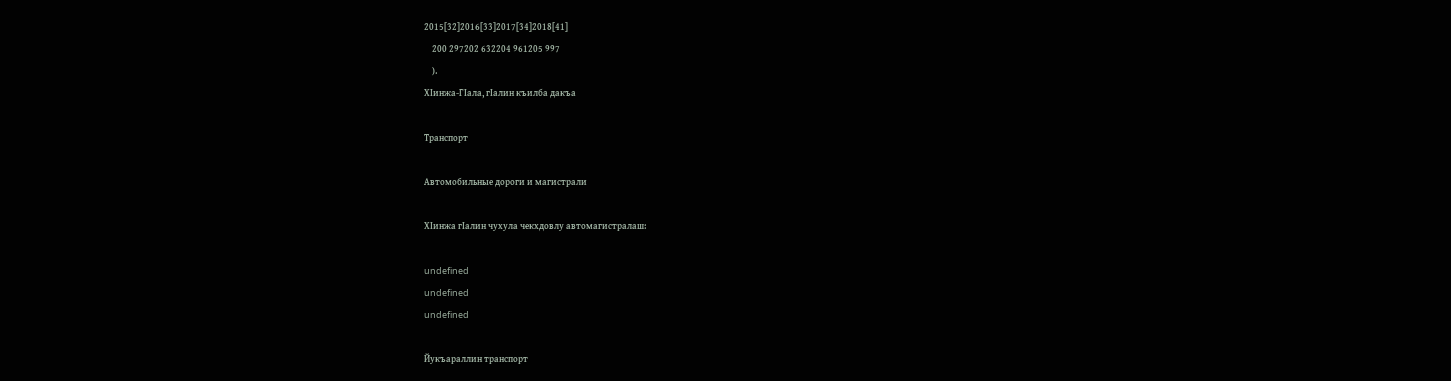2015[32]2016[33]2017[34]2018[41]
    200 297202 632204 961205 997
    ).
ХӀинжа-ГӀала, гӀалин къилба дакъа

Транспорт

Автомобильные дороги и магистрали

ХӀинжа гӀалин чухула чекхдовлу автомагистралаш:

undefined
undefined
undefined

Йукъараллин транспорт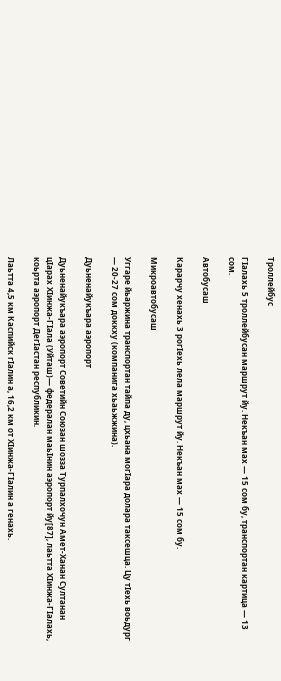Троллейбус

ГӀалахь 5 троллейбусан маршрут йу. Некъан мах — 15 сом бу, транспортан картица — 13 сом.

Автобусаш

Карарчу хенахь 3 рогӀехь лела маршрут йу. Некъан мах — 15 сом бу.

Микроавтобусаш

Уггаре йьаржина транспортан тайпа ду, цхьана могӀара долара таксешца. Цу тӀехь воьдург — 20-27 сом доккху (компанига хьаьжжина).

Дуьненайукъара аэропорт

Дуьненайукъара аэропорт Советийн Союзан шозза Турпалхочун Амет-Ханан Султанан цӀарах ХӀинжа-ГӀала (Уйташ)— федералан маьӀнин аэропорт йу[87], лаьтта ХӀинжа-ГӀалахь, коьрта аэропорт ДегӀастан республикин.

Лаьтта 4,5 км Каспийск гӀалин а, 16,2 км от ХӀинжа-ГӀалин а генахь.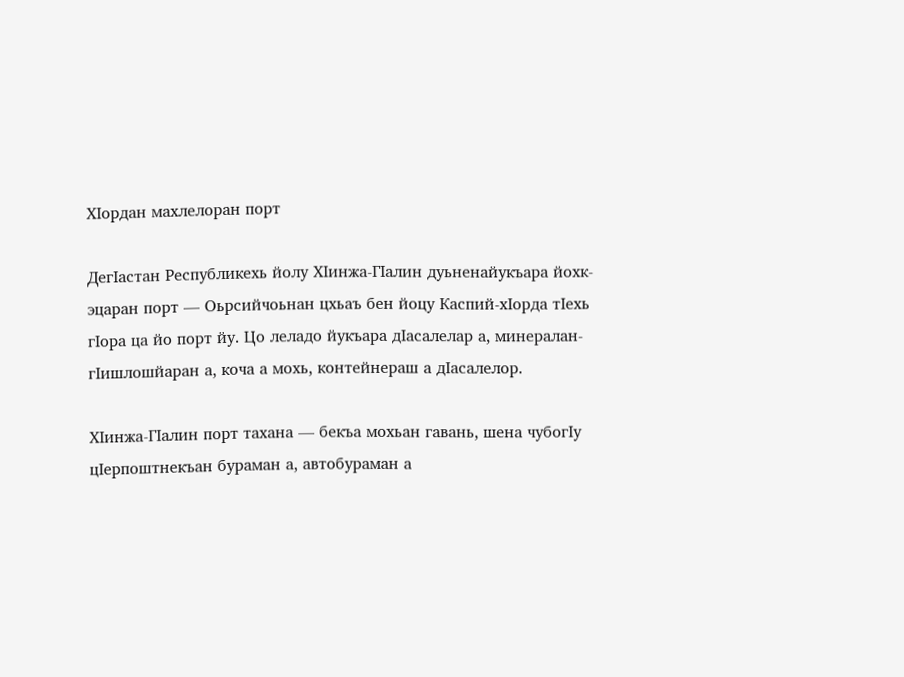ХӀордан махлелоран порт

ДегӀастан Республикехь йолу ХӀинжа-ГӀалин дуьненайукъара йохк-эцаран порт — Оьрсийчоьнан цхьаъ бен йоцу Каспий-хӀорда тӀехь гӀора ца йо порт йу. Цо леладо йукъара дӀасалелар а, минералан-гӀишлошйаран а, коча а мохь, контейнераш а дӀасалелор.

ХӀинжа-ГӀалин порт тахана — бекъа мохьан гавань, шена чубогӀу цӀерпоштнекъан бураман а, автобураман а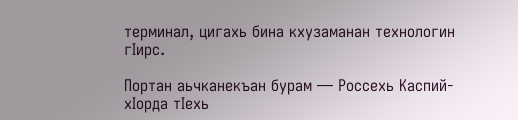терминал, цигахь бина кхузаманан технологин гӀирс.

Портан аьчканекъан бурам — Россехь Каспий-хӀорда тӀехь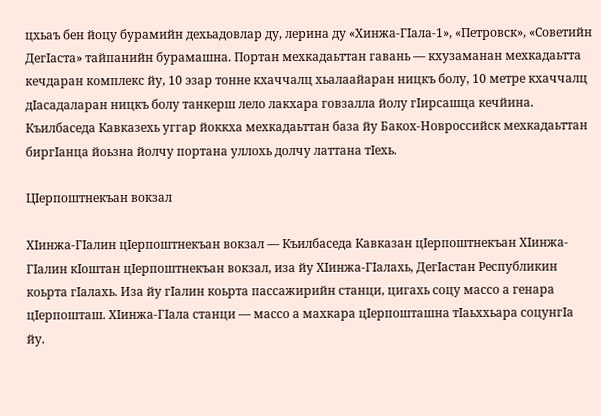цхьаъ бен йоцу бурамийн дехьадовлар ду, лерина ду «Хинжа-ГӀала-1», «Петровск», «Советийн ДегӀаста» тайпанийн бурамашна. Портан мехкадаьттан гавань — кхузаманан мехкадаьтта кечдаран комплекс йу, 10 эзар тонне кхаччалц хьалаайаран ницкъ болу, 10 метре кхаччалц дӀасадаларан ницкъ болу танкерш лело лакхара говзалла йолу гӀирсашца кечйина. Къилбаседа Кавказехь уггар йоккха мехкадаьттан база йу Бакох-Новроссийск мехкадаьттан биргӀанца йоьзна йолчу портана уллохь долчу латтана тӀехь.

ЦӀерпоштнекъан вокзал

ХӀинжа-ГӀалин цӀерпоштнекъан вокзал — Къилбаседа Кавказан цӀерпоштнекъан ХӀинжа-ГӀалин кӀоштан цӀерпоштнекъан вокзал, иза йу ХӀинжа-ГӀалахь, ДегӀастан Республикин коьрта гӀалахь. Иза йу гӀалин коьрта пассажирийн станци, цигахь соцу массо а генара цӀерпошташ. ХӀинжа-ГӀала станци — массо а махкара цӀерпошташна тӀаьххьара соцунгӀа йу.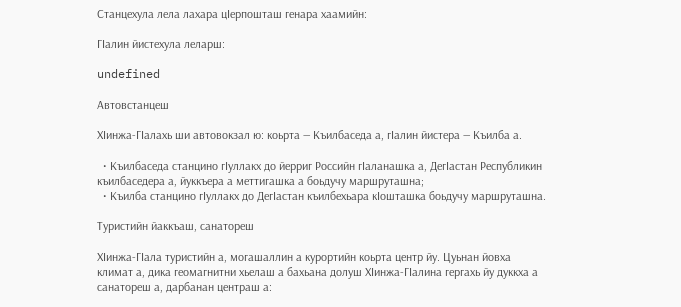Станцехула лела лахара цӀерпошташ генара хаамийн:

ГӀалин йистехула леларш:

undefined

Автовстанцеш

ХӀинжа-ГӀалахь ши автовокзал ю: коьрта — Къилбаседа а, гӀалин йистера — Къилба а.

  • Къилбаседа станцино гӀуллакх до йерриг Российн гӀаланашка а, ДегӀастан Республикин къилбаседера а, йуккъера а меттигашка а боьдучу маршруташна;
  • Къилба станцино гӀуллакх до ДегӀастан къилбехьара кӀошташка боьдучу маршруташна.

Туристийн йаккъаш, санатореш

ХӀинжа-ГӀала туристийн а, могашаллин а курортийн коьрта центр йу. Цуьнан йовха климат а, дика геомагнитни хьелаш а бахьана долуш ХӀинжа-ГӀалина гергахь йу дуккха а санатореш а, дарбанан центраш а: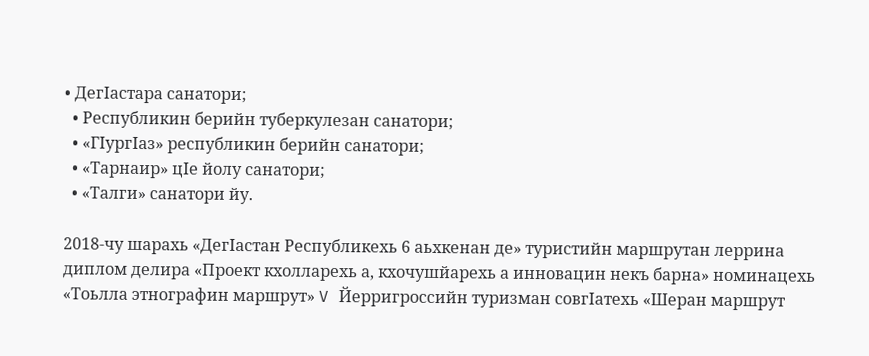• ДегӀастара санатори;
  • Республикин берийн туберкулезан санатори;
  • «ГӀургӀаз» республикин берийн санатори;
  • «Тарнаир» цӀе йолу санатори;
  • «Талги» санатори йу.

2018-чу шарахь «ДегӀастан Республикехь 6 аьхкенан де» туристийн маршрутан леррина диплом делира «Проект кхолларехь а, кхочушйарехь а инновацин некъ барна» номинацехь «Тоьлла этнографин маршрут» V Йерригроссийн туризман совгӀатехь «Шеран маршрут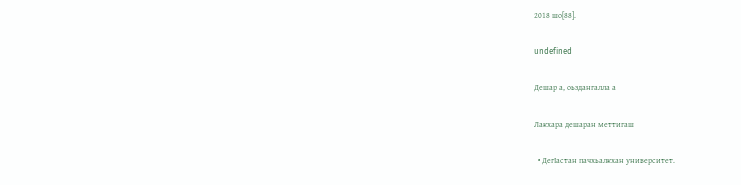2018 шо[88].

undefined

Дешар а, оьздангалла а

Лакхара дешаран меттигаш

  • ДегӀастан пачхьалкхан университет.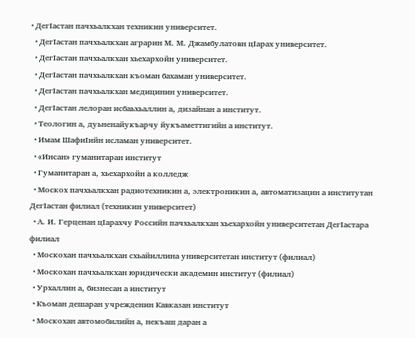• ДегӀастан пачхьалкхан техникин университет.
  • ДегӀастан пачхьалкхан аграрин М. М. Джамбулатовн цӀарах университет.
  • ДегӀастан пачхьалкхан хьехархойн университет.
  • ДегӀастан пачхьалкхан къоман бахаман университет.
  • ДегӀастан пачхьалкхан медицинин университет.
  • ДегӀастан лелоран исбаьхьаллин а, дизайнан а институт.
  • Теологин а, дуьненайукъарчу йукъаметтигийн а институт.
  • Имам ШафиӀийн исламан университет.
  • «Инсан» гуманитаран институт
  • Гуманитаран а, хьехархойн а колледж
  • Москох пачхьалкхан радиотехникин а, электроникин а, автоматизацин а институтан ДегӀастан филиал (техникин университет)
  • А. И. Герценан цӀарахчу Российн пачхьалкхан хьехархойн университетан ДегӀастара филиал
  • Москохан пачхьалкхан схьайиллина университетан институт (филиал)
  • Москохан пачхьалкхан юридически академин институт (филиал)
  • Урхаллин а, бизнесан а институт
  • Къоман дешаран учрежденин Кавказан институт
  • Москохан автомобилийн а, некъаш даран а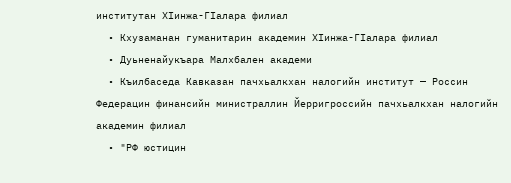институтан ХӀинжа-ГӀалара филиал
  • Кхузаманан гуманитарин академин ХӀинжа-ГӀалара филиал
  • Дуьненайукъара Малхбален академи
  • Къилбаседа Кавказан пачхьалкхан налогийн институт — Россин Федерацин финансийн министраллин Йерригроссийн пачхьалкхан налогийн академин филиал
  • "РФ юстицин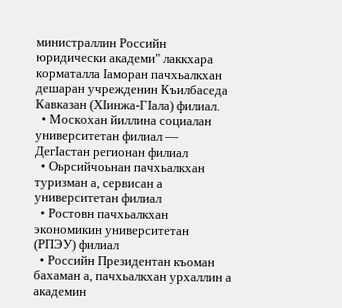министраллин Российн юридически академи" лаккхара корматалла Ӏаморан пачхьалкхан дешаран учрежденин Къилбаседа Кавказан (ХӀинжа-ГӀала) филиал.
  • Москохан йиллина социалан университетан филиал — ДегӀастан регионан филиал
  • Оьрсийчоьнан пачхьалкхан туризман а, сервисан а университетан филиал
  • Ростовн пачхьалкхан экономикин университетан (РПЭУ) филиал
  • Российн Президентан къоман бахаман а, пачхьалкхан урхаллин а академин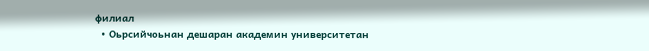филиал
  • Оьрсийчоьнан дешаран академин университетан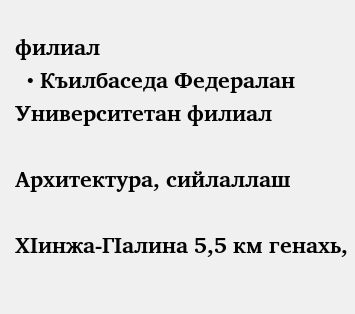филиал
  • Къилбаседа Федералан Университетан филиал

Архитектура, сийлаллаш

ХӀинжа-ГӀалина 5,5 км генахь,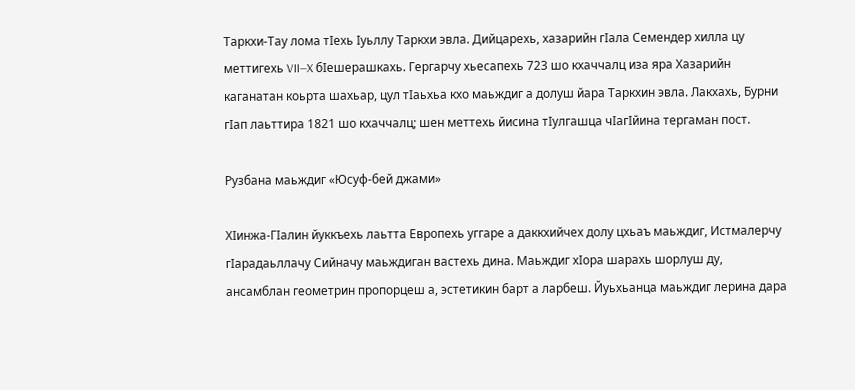Таркхи-Тау лома тӀехь Ӏуьллу Таркхи эвла. Дийцарехь, хазарийн гӀала Семендер хилла цу меттигехь VII—X бӀешерашкахь. Гергарчу хьесапехь 723 шо кхаччалц иза яра Хазарийн каганатан коьрта шахьар, цул тӀаьхьа кхо маьждиг а долуш йара Таркхин эвла. Лакхахь, Бурни гӀап лаьттира 1821 шо кхаччалц; шен меттехь йисина тӀулгашца чӀагӀйина тергаман пост.

Рузбана маьждиг «Юсуф-бей джами»

ХӀинжа-ГӀалин йуккъехь лаьтта Европехь уггаре а даккхийчех долу цхьаъ маьждиг, Истмалерчу гӀарадаьллачу Сийначу маьждиган вастехь дина. Маьждиг хӀора шарахь шорлуш ду, ансамблан геометрин пропорцеш а, эстетикин барт а ларбеш. Йуьхьанца маьждиг лерина дара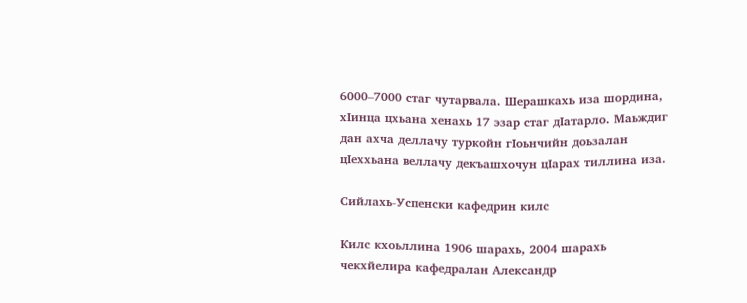6000–7000 стаг чутарвала. Шерашкахь иза шордина, хӀинца цхьана хенахь 17 эзар стаг дӀатарло. Маьждиг дан ахча деллачу туркойн гӀоьнчийн доьзалан цӀеххьана веллачу декъашхочун цӀарах тиллина иза.

Сийлахь-Успенски кафедрин килс

Килс кхоьллина 1906 шарахь, 2004 шарахь чекхйелира кафедралан Александр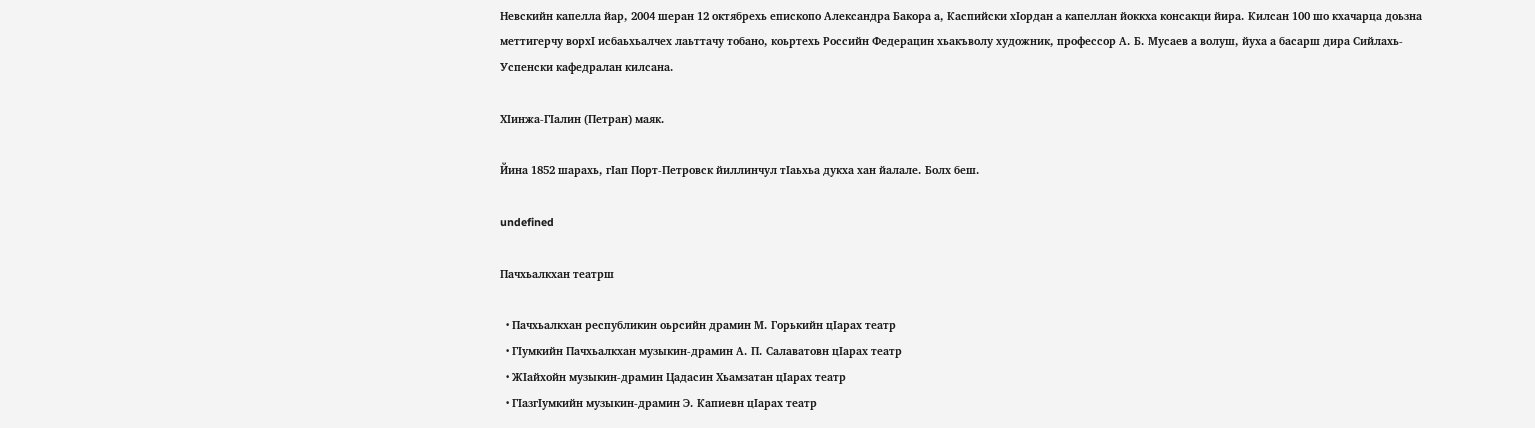Невскийн капелла йар, 2004 шеран 12 октябрехь епископо Александра Бакора а, Каспийски хӀордан а капеллан йоккха консакци йира. Килсан 100 шо кхачарца доьзна меттигерчу ворхӀ исбаьхьалчех лаьттачу тобано, коьртехь Российн Федерацин хьакъволу художник, профессор А. Б. Мусаев а волуш, йуха а басарш дира Сийлахь-Успенски кафедралан килсана.

ХӀинжа-ГӀалин (Петран) маяк.

Йина 1852 шарахь, гӀап Порт-Петровск йиллинчул тӀаьхьа дукха хан йалале. Болх беш.

undefined

Пачхьалкхан театрш

  • Пачхьалкхан республикин оьрсийн драмин М. Горькийн цӀарах театр
  • ГӀумкийн Пачхьалкхан музыкин-драмин А. П. Салаватовн цӀарах театр
  • ЖӀайхойн музыкин-драмин Цадасин Хьамзатан цӀарах театр
  • ГӀазгӀумкийн музыкин-драмин Э. Капиевн цӀарах театр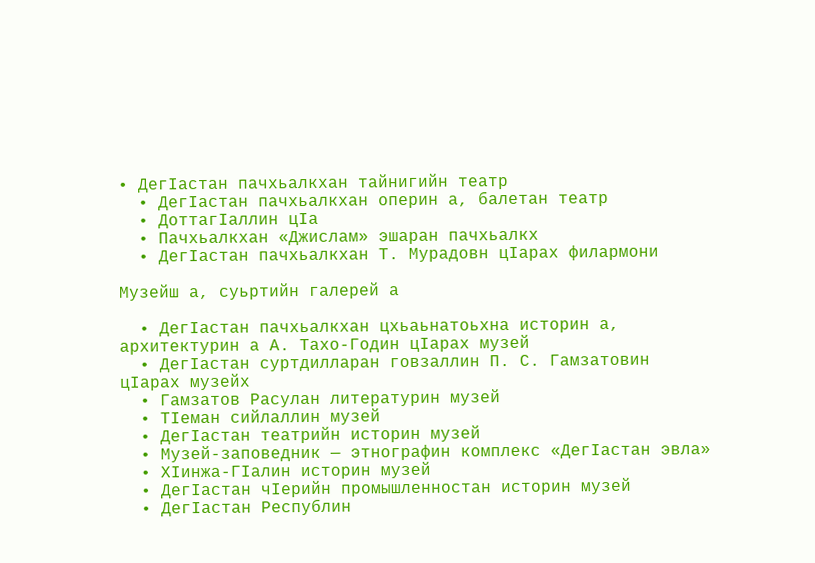• ДегӀастан пачхьалкхан тайнигийн театр
  • ДегӀастан пачхьалкхан оперин а, балетан театр
  • ДоттагӀаллин цӀа
  • Пачхьалкхан «Джислам» эшаран пачхьалкх
  • ДегӀастан пачхьалкхан Т. Мурадовн цӀарах филармони

Музейш а, суьртийн галерей а

  • ДегӀастан пачхьалкхан цхьаьнатоьхна историн а, архитектурин а А. Тахо-Годин цӀарах музей
  • ДегӀастан суртдилларан говзаллин П. С. Гамзатовин цӀарах музейх
  • Гамзатов Расулан литературин музей
  • ТӀеман сийлаллин музей
  • ДегӀастан театрийн историн музей
  • Музей-заповедник — этнографин комплекс «ДегӀастан эвла»
  • ХӀинжа-ГӀалин историн музей
  • ДегӀастан чӀерийн промышленностан историн музей
  • ДегӀастан Республин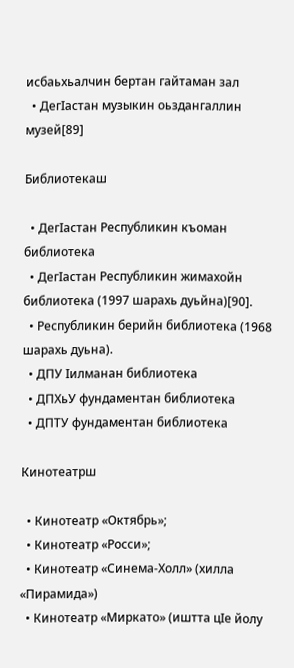исбаьхьалчин бертан гайтаман зал
  • ДегӀастан музыкин оьздангаллин музей[89]

Библиотекаш

  • ДегӀастан Республикин къоман библиотека
  • ДегӀастан Республикин жимахойн библиотека (1997 шарахь дуьйна)[90].
  • Республикин берийн библиотека (1968 шарахь дуьна).
  • ДПУ Ӏилманан библиотека
  • ДПХьУ фундаментан библиотека
  • ДПТУ фундаментан библиотека

Кинотеатрш

  • Кинотеатр «Октябрь»;
  • Кинотеатр «Росси»;
  • Кинотеатр «Синема-Холл» (хилла «Пирамида»)
  • Кинотеатр «Миркато» (иштта цӀе йолу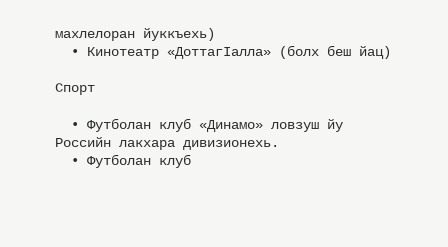махлелоран йуккъехь)
  • Кинотеатр «ДоттагӀалла» (болх беш йац)

Спорт

  • Футболан клуб «Динамо» ловзуш йу Российн лакхара дивизионехь.
  • Футболан клуб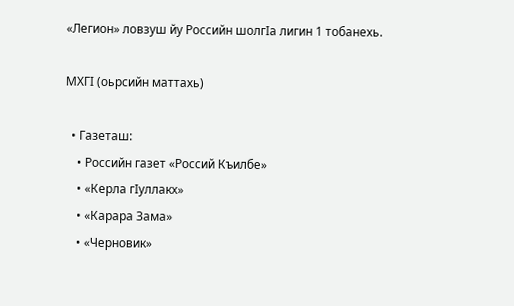«Легион» ловзуш йу Российн шолгӀа лигин 1 тобанехь.

МХГӀ (оьрсийн маттахь)

  • Газеташ:
    • Российн газет «Россий Къилбе»
    • «Керла гӀуллакх»
    • «Карара Зама»
    • «Черновик»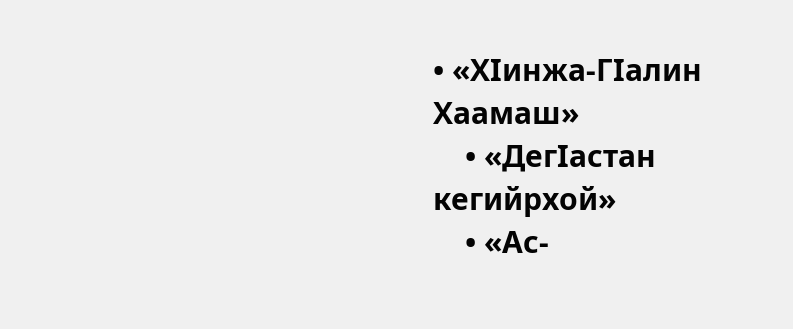• «ХӀинжа-ГӀалин Хаамаш»
    • «ДегӀастан кегийрхой»
    • «Ас-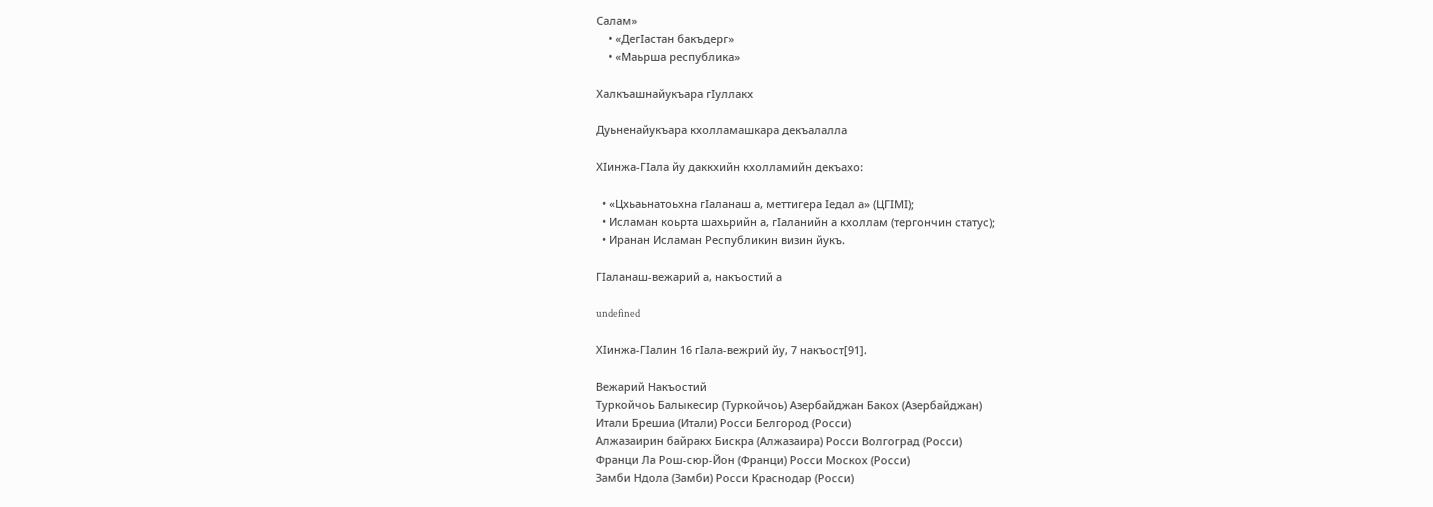Салам»
    • «ДегӀастан бакъдерг»
    • «Маьрша республика»

Халкъашнайукъара гӀуллакх

Дуьненайукъара кхолламашкара декъалалла

ХӀинжа-ГӀала йу даккхийн кхолламийн декъахо:

  • «Цхьаьнатоьхна гӀаланаш а, меттигера Ӏедал а» (ЦГӀМӀ);
  • Исламан коьрта шахьрийн а, гӀаланийн а кхоллам (тергончин статус);
  • Иранан Исламан Республикин визин йукъ.

ГӀаланаш-вежарий а, накъостий а

undefined

ХӀинжа-ГӀалин 16 гӀала-вежрий йу, 7 накъост[91].

Вежарий Накъостий
Туркойчоь Балыкесир (Туркойчоь) Азербайджан Бакох (Азербайджан)
Итали Брешиа (Итали) Росси Белгород (Росси)
Алжазаирин байракх Бискра (Алжазаира) Росси Волгоград (Росси)
Франци Ла Рош-сюр-Йон (Франци) Росси Москох (Росси)
Замби Ндола (Замби) Росси Краснодар (Росси)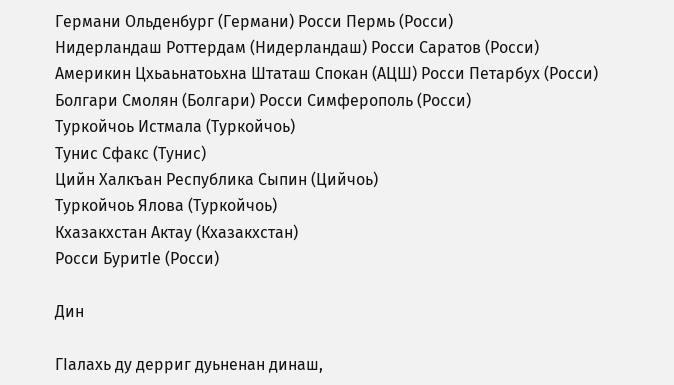Германи Ольденбург (Германи) Росси Пермь (Росси)
Нидерландаш Роттердам (Нидерландаш) Росси Саратов (Росси)
Америкин Цхьаьнатоьхна Штаташ Спокан (АЦШ) Росси Петарбух (Росси)
Болгари Смолян (Болгари) Росси Симферополь (Росси)
Туркойчоь Истмала (Туркойчоь)
Тунис Сфакс (Тунис)
Цийн Халкъан Республика Сыпин (Цийчоь)
Туркойчоь Ялова (Туркойчоь)
Кхазакхстан Актау (Кхазакхстан)
Росси БуритӀе (Росси)

Дин

ГӀалахь ду дерриг дуьненан динаш,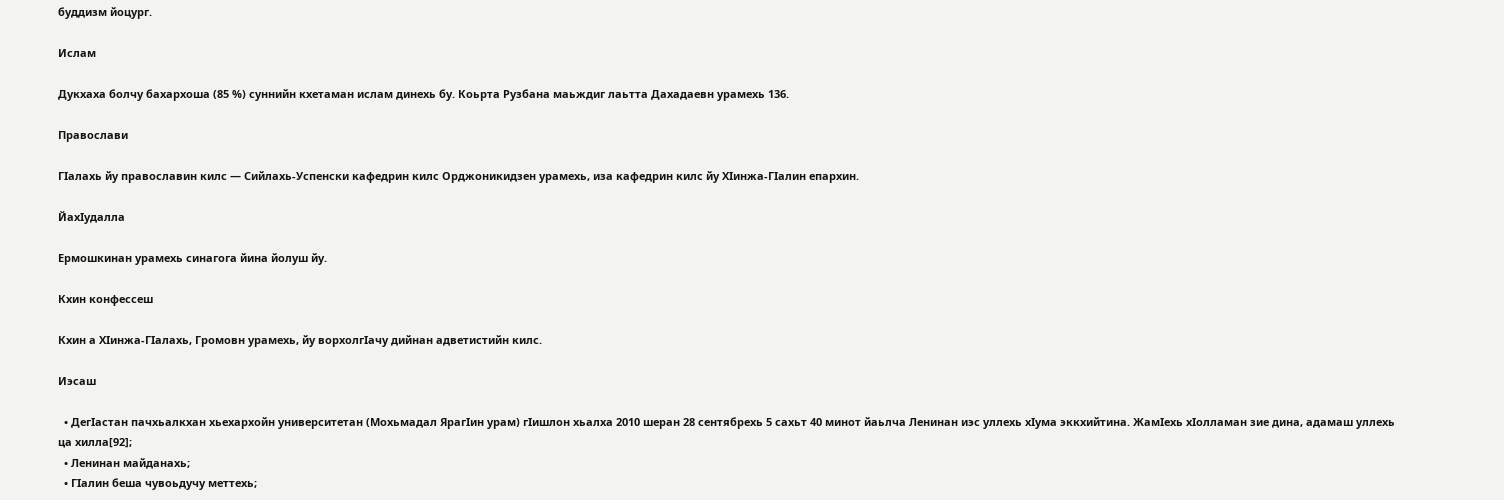буддизм йоцург.

Ислам

Дукхаха болчу бахархоша (85 %) суннийн кхетаман ислам динехь бу. Коьрта Рузбана маьждиг лаьтта Дахадаевн урамехь 136.

Православи

ГӀалахь йу православин килс — Сийлахь-Успенски кафедрин килс Орджоникидзен урамехь, иза кафедрин килс йу ХӀинжа-ГӀалин епархин.

ЙахӀудалла

Ермошкинан урамехь синагога йина йолуш йу.

Кхин конфессеш

Кхин а ХӀинжа-ГӀалахь, Громовн урамехь, йу ворхолгӀачу дийнан адветистийн килс.

Иэсаш

  • ДегӀастан пачхьалкхан хьехархойн университетан (Мохьмадал ЯрагӀин урам) гӀишлон хьалха 2010 шеран 28 сентябрехь 5 сахьт 40 минот йаьлча Ленинан иэс уллехь хӀума эккхийтина. ЖамӀехь хӀолламан зие дина, адамаш уллехь ца хилла[92];
  • Ленинан майданахь;
  • ГӀалин беша чувоьдучу меттехь;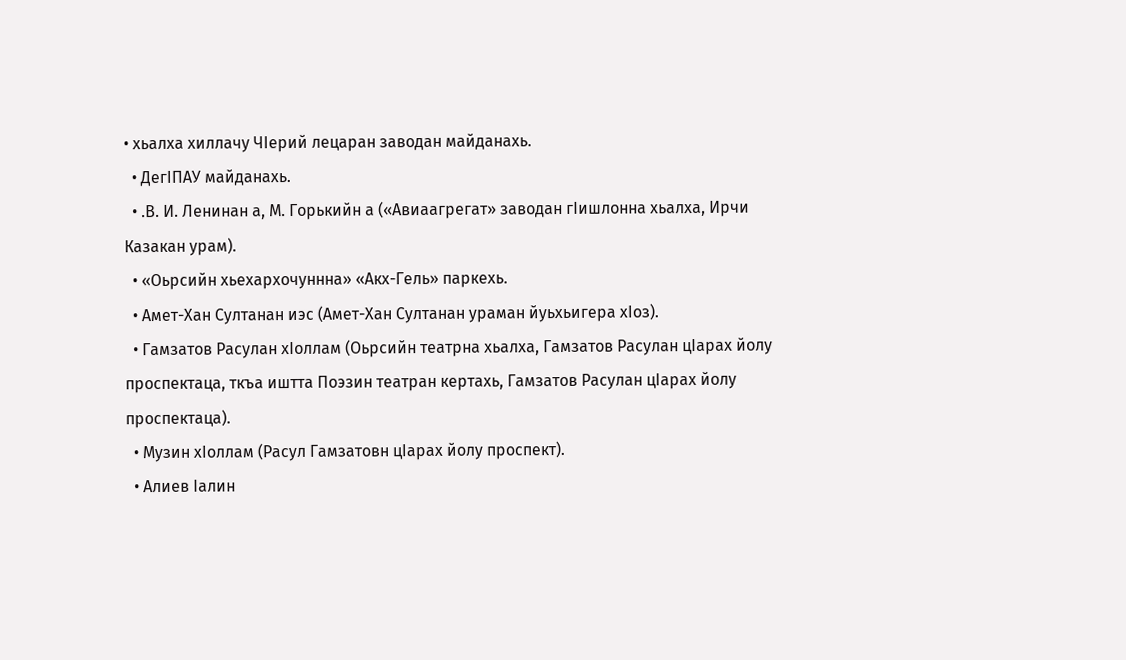• хьалха хиллачу ЧӀерий лецаран заводан майданахь.
  • ДегӀПАУ майданахь.
  • .В. И. Ленинан а, М. Горькийн а («Авиаагрегат» заводан гӀишлонна хьалха, Ирчи Казакан урам).
  • «Оьрсийн хьехархочуннна» «Акх-Гель» паркехь.
  • Амет-Хан Султанан иэс (Амет-Хан Султанан ураман йуьхьигера хӀоз).
  • Гамзатов Расулан хӀоллам (Оьрсийн театрна хьалха, Гамзатов Расулан цӀарах йолу проспектаца, ткъа иштта Поэзин театран кертахь, Гамзатов Расулан цӀарах йолу проспектаца).
  • Музин хӀоллам (Расул Гамзатовн цӀарах йолу проспект).
  • Алиев Ӏалин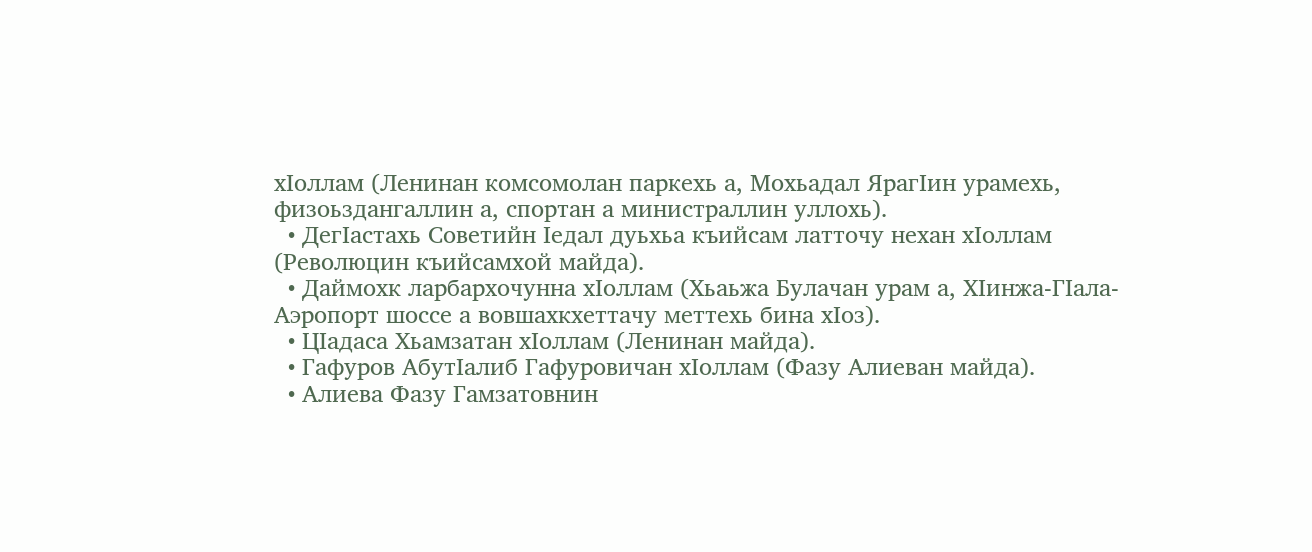хӀоллам (Ленинан комсомолан паркехь а, Мохьадал ЯрагӀин урамехь, физоьздангаллин а, спортан а министраллин уллохь).
  • ДегӀастахь Советийн Ӏедал дуьхьа къийсам латточу нехан хӀоллам (Революцин къийсамхой майда).
  • Даймохк ларбархочунна хӀоллам (Хьаьжа Булачан урам а, ХӀинжа-ГӀала-Аэропорт шоссе а вовшахкхеттачу меттехь бина хӀоз).
  • ЦӀадаса Хьамзатан хӀоллам (Ленинан майда).
  • Гафуров АбутӀалиб Гафуровичан хӀоллам (Фазу Алиеван майда).
  • Алиева Фазу Гамзатовнин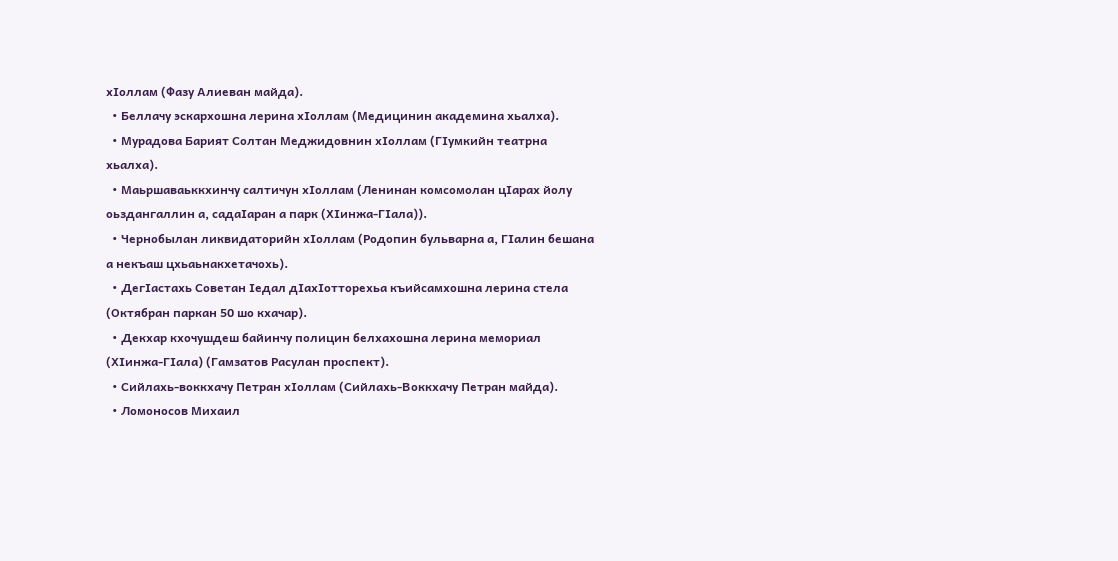хӀоллам (Фазу Алиеван майда).
  • Беллачу эскархошна лерина хӀоллам (Медицинин академина хьалха).
  • Мурадова Барият Солтан Меджидовнин хӀоллам (ГӀумкийн театрна хьалха).
  • Маьршаваьккхинчу салтичун хӀоллам (Ленинан комсомолан цӀарах йолу оьздангаллин а, садаӀаран а парк (ХӀинжа-ГӀала)).
  • Чернобылан ликвидаторийн хӀоллам (Родопин бульварна а, ГӀалин бешана а некъаш цхьаьнакхетачохь).
  • ДегӀастахь Советан Ӏедал дӀахӀотторехьа къийсамхошна лерина стела (Октябран паркан 50 шо кхачар).
  • Декхар кхочушдеш байинчу полицин белхахошна лерина мемориал (ХӀинжа-ГӀала) (Гамзатов Расулан проспект).
  • Сийлахь-воккхачу Петран хӀоллам (Сийлахь-Воккхачу Петран майда).
  • Ломоносов Михаил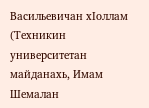Васильевичан хӀоллам (Техникин университетан майданахь, Имам Шемалан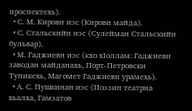проспектехь).
  • С. М. Кировн иэс (Кировн майда).
  • С. Стальскийн иэс (Сулейман Стальскийн бульвар).
  • М. Гаджиевн иэс (кхо хӀоллам: Гаджиевн заводан майданахь, Порт-Петровски Тупикехь, Магомет Гаджиевн урамехь).
  • А. С. Пушкинан иэс (Поэзин театрна хьалха, Гамзатов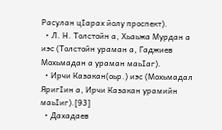Расулан цӀарах йолу проспект).
  • Л. Н. Толстойн а, Хьаьжа Мурдан а иэс (Толстойн ураман а, Гаджиев Мохьмадан а ураман маьӀаг).
  • Ирчи Казакан(оьр.) иэс (Мохьмадал ЯригӀин а, Ирчи Казакан урамийн маьӀиг).[93]
  • Дахадаев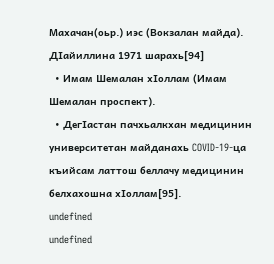Махачан(оьр.) иэс (Вокзалан майда). ДӀайиллина 1971 шарахь[94]
  • Имам Шемалан хӀоллам (Имам Шемалан проспект).
  • ДегӀастан пачхьалкхан медицинин университетан майданахь COVID-19-ца къийсам латтош беллачу медицинин белхахошна хӀоллам[95].
undefined
undefined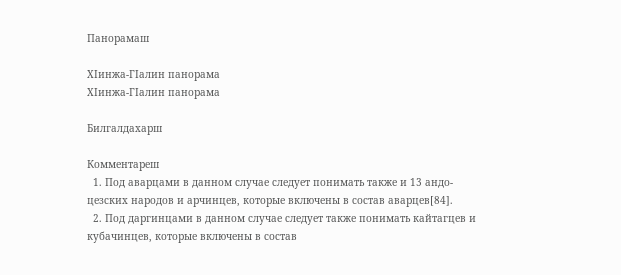Панорамаш

ХӀинжа-ГӀалин панорама
ХӀинжа-ГӀалин панорама

Билгалдахарш

Комментареш
  1. Под аварцами в данном случае следует понимать также и 13 андо-цезских народов и арчинцев, которые включены в состав аварцев[84].
  2. Под даргинцами в данном случае следует также понимать кайтагцев и кубачинцев, которые включены в состав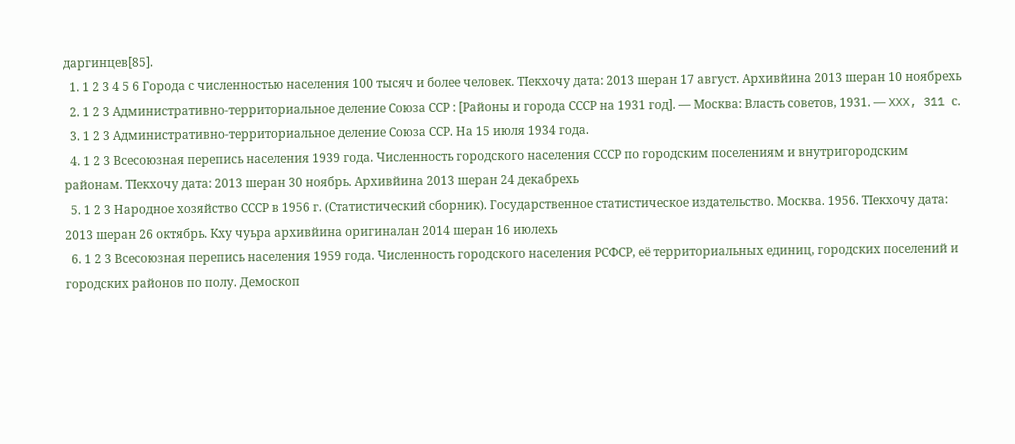даргинцев[85].
  1. 1 2 3 4 5 6 Города с численностью населения 100 тысяч и более человек. ТӀекхочу дата: 2013 шеран 17 август. Архивйина 2013 шеран 10 ноябрехь
  2. 1 2 3 Административно-территориальное деление Союза ССР : [Районы и города СССР на 1931 год]. — Москва: Власть советов, 1931. — XXX, 311 с.
  3. 1 2 3 Административно-территориальное деление Союза ССР. На 15 июля 1934 года.
  4. 1 2 3 Всесоюзная перепись населения 1939 года. Численность городского населения СССР по городским поселениям и внутригородским районам. ТӀекхочу дата: 2013 шеран 30 ноябрь. Архивйина 2013 шеран 24 декабрехь
  5. 1 2 3 Народное хозяйство СССР в 1956 г. (Статистический сборник). Государственное статистическое издательство. Москва. 1956. ТӀекхочу дата: 2013 шеран 26 октябрь. Кху чуьра архивйина оригиналан 2014 шеран 16 июлехь
  6. 1 2 3 Всесоюзная перепись населения 1959 года. Численность городского населения РСФСР, её территориальных единиц, городских поселений и городских районов по полу. Демоскоп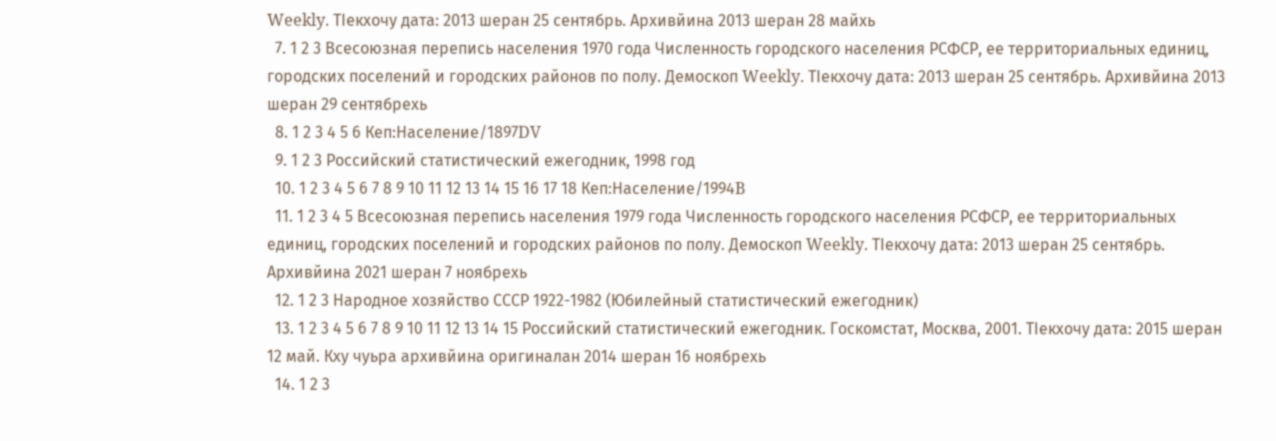Weekly. ТӀекхочу дата: 2013 шеран 25 сентябрь. Архивйина 2013 шеран 28 майхь
  7. 1 2 3 Всесоюзная перепись населения 1970 года Численность городского населения РСФСР, ее территориальных единиц, городских поселений и городских районов по полу. Демоскоп Weekly. ТӀекхочу дата: 2013 шеран 25 сентябрь. Архивйина 2013 шеран 29 сентябрехь
  8. 1 2 3 4 5 6 Кеп:Население/1897DV
  9. 1 2 3 Российский статистический ежегодник, 1998 год
  10. 1 2 3 4 5 6 7 8 9 10 11 12 13 14 15 16 17 18 Кеп:Население/1994B
  11. 1 2 3 4 5 Всесоюзная перепись населения 1979 года Численность городского населения РСФСР, ее территориальных единиц, городских поселений и городских районов по полу. Демоскоп Weekly. ТӀекхочу дата: 2013 шеран 25 сентябрь. Архивйина 2021 шеран 7 ноябрехь
  12. 1 2 3 Народное хозяйство СССР 1922-1982 (Юбилейный статистический ежегодник)
  13. 1 2 3 4 5 6 7 8 9 10 11 12 13 14 15 Российский статистический ежегодник. Госкомстат, Москва, 2001. ТӀекхочу дата: 2015 шеран 12 май. Кху чуьра архивйина оригиналан 2014 шеран 16 ноябрехь
  14. 1 2 3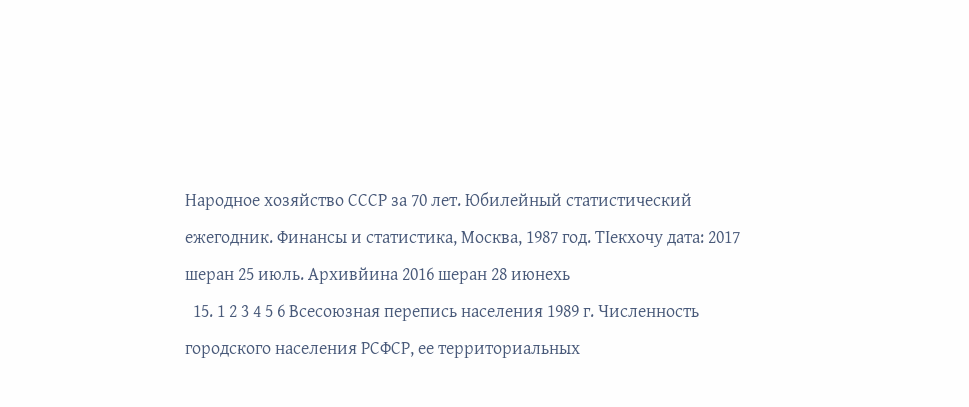Народное хозяйство СССР за 70 лет. Юбилейный статистический ежегодник. Финансы и статистика, Москва, 1987 год. ТӀекхочу дата: 2017 шеран 25 июль. Архивйина 2016 шеран 28 июнехь
  15. 1 2 3 4 5 6 Всесоюзная перепись населения 1989 г. Численность городского населения РСФСР, ее территориальных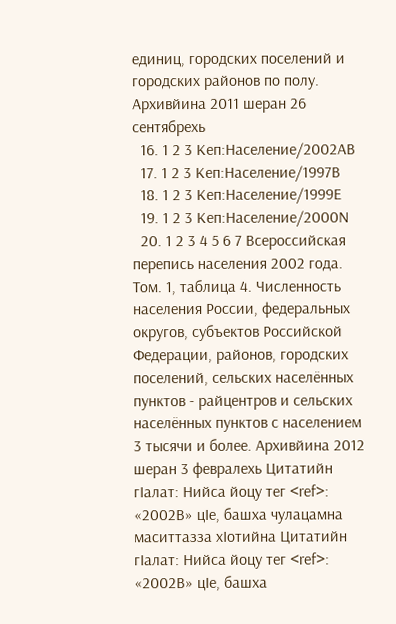единиц, городских поселений и городских районов по полу. Архивйина 2011 шеран 26 сентябрехь
  16. 1 2 3 Кеп:Население/2002AB
  17. 1 2 3 Кеп:Население/1997B
  18. 1 2 3 Кеп:Население/1999E
  19. 1 2 3 Кеп:Население/2000N
  20. 1 2 3 4 5 6 7 Всероссийская перепись населения 2002 года. Том. 1, таблица 4. Численность населения России, федеральных округов, субъектов Российской Федерации, районов, городских поселений, сельских населённых пунктов - райцентров и сельских населённых пунктов с населением 3 тысячи и более. Архивйина 2012 шеран 3 февралехь Цитатийн гӀалат: Нийса йоцу тег <ref>: «2002B» цӀе, башха чулацамна маситтазза хӀотийна Цитатийн гӀалат: Нийса йоцу тег <ref>: «2002B» цӀе, башха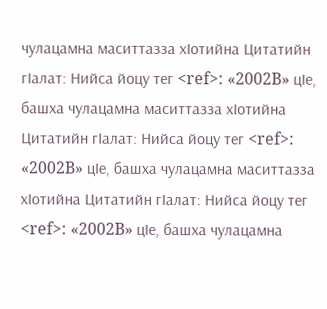чулацамна маситтазза хӀотийна Цитатийн гӀалат: Нийса йоцу тег <ref>: «2002B» цӀе, башха чулацамна маситтазза хӀотийна Цитатийн гӀалат: Нийса йоцу тег <ref>: «2002B» цӀе, башха чулацамна маситтазза хӀотийна Цитатийн гӀалат: Нийса йоцу тег <ref>: «2002B» цӀе, башха чулацамна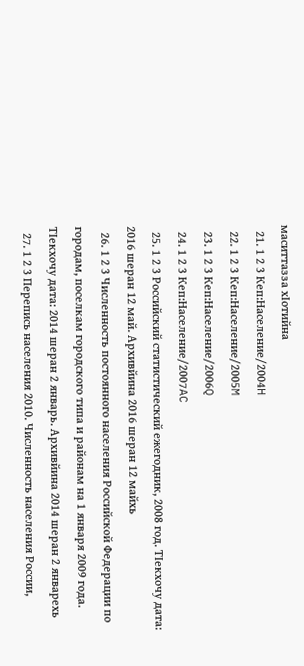маситтазза хӀотийна
  21. 1 2 3 Кеп:Население/2004H
  22. 1 2 3 Кеп:Население/2005M
  23. 1 2 3 Кеп:Население/2006Q
  24. 1 2 3 Кеп:Население/2007AC
  25. 1 2 3 Российский статистический ежегодник, 2008 год. ТӀекхочу дата: 2016 шеран 12 май. Архивйина 2016 шеран 12 майхь
  26. 1 2 3 Численность постоянного населения Российской Федерации по городам, поселкам городского типа и районам на 1 января 2009 года. ТӀекхочу дата: 2014 шеран 2 январь. Архивйина 2014 шеран 2 январехь
  27. 1 2 3 Перепись населения 2010. Численность населения России,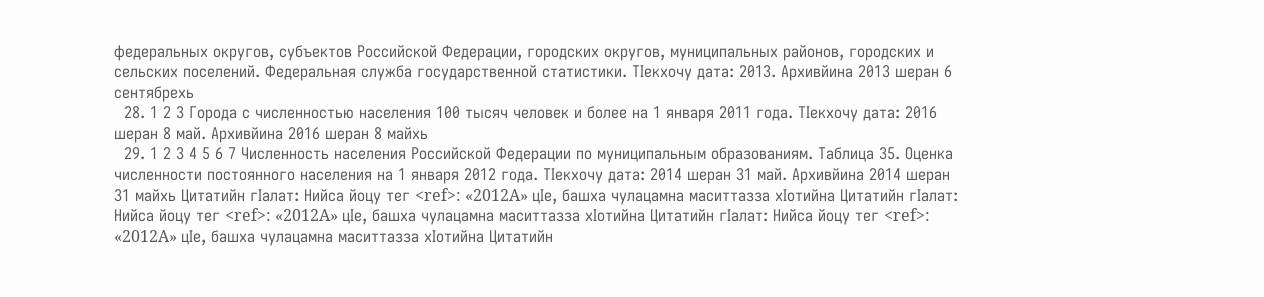федеральных округов, субъектов Российской Федерации, городских округов, муниципальных районов, городских и сельских поселений. Федеральная служба государственной статистики. ТӀекхочу дата: 2013. Архивйина 2013 шеран 6 сентябрехь
  28. 1 2 3 Города с численностью населения 100 тысяч человек и более на 1 января 2011 года. ТӀекхочу дата: 2016 шеран 8 май. Архивйина 2016 шеран 8 майхь
  29. 1 2 3 4 5 6 7 Численность населения Российской Федерации по муниципальным образованиям. Таблица 35. Оценка численности постоянного населения на 1 января 2012 года. ТӀекхочу дата: 2014 шеран 31 май. Архивйина 2014 шеран 31 майхь Цитатийн гӀалат: Нийса йоцу тег <ref>: «2012A» цӀе, башха чулацамна маситтазза хӀотийна Цитатийн гӀалат: Нийса йоцу тег <ref>: «2012A» цӀе, башха чулацамна маситтазза хӀотийна Цитатийн гӀалат: Нийса йоцу тег <ref>: «2012A» цӀе, башха чулацамна маситтазза хӀотийна Цитатийн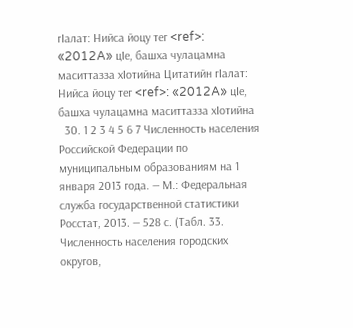гӀалат: Нийса йоцу тег <ref>: «2012A» цӀе, башха чулацамна маситтазза хӀотийна Цитатийн гӀалат: Нийса йоцу тег <ref>: «2012A» цӀе, башха чулацамна маситтазза хӀотийна
  30. 1 2 3 4 5 6 7 Численность населения Российской Федерации по муниципальным образованиям на 1 января 2013 года. — М.: Федеральная служба государственной статистики Росстат, 2013. — 528 с. (Табл. 33. Численность населения городских округов,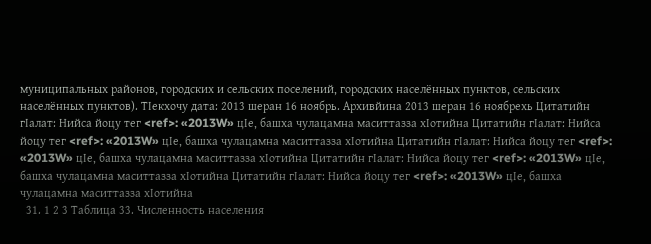муниципальных районов, городских и сельских поселений, городских населённых пунктов, сельских населённых пунктов). ТӀекхочу дата: 2013 шеран 16 ноябрь. Архивйина 2013 шеран 16 ноябрехь Цитатийн гӀалат: Нийса йоцу тег <ref>: «2013W» цӀе, башха чулацамна маситтазза хӀотийна Цитатийн гӀалат: Нийса йоцу тег <ref>: «2013W» цӀе, башха чулацамна маситтазза хӀотийна Цитатийн гӀалат: Нийса йоцу тег <ref>: «2013W» цӀе, башха чулацамна маситтазза хӀотийна Цитатийн гӀалат: Нийса йоцу тег <ref>: «2013W» цӀе, башха чулацамна маситтазза хӀотийна Цитатийн гӀалат: Нийса йоцу тег <ref>: «2013W» цӀе, башха чулацамна маситтазза хӀотийна
  31. 1 2 3 Таблица 33. Численность населения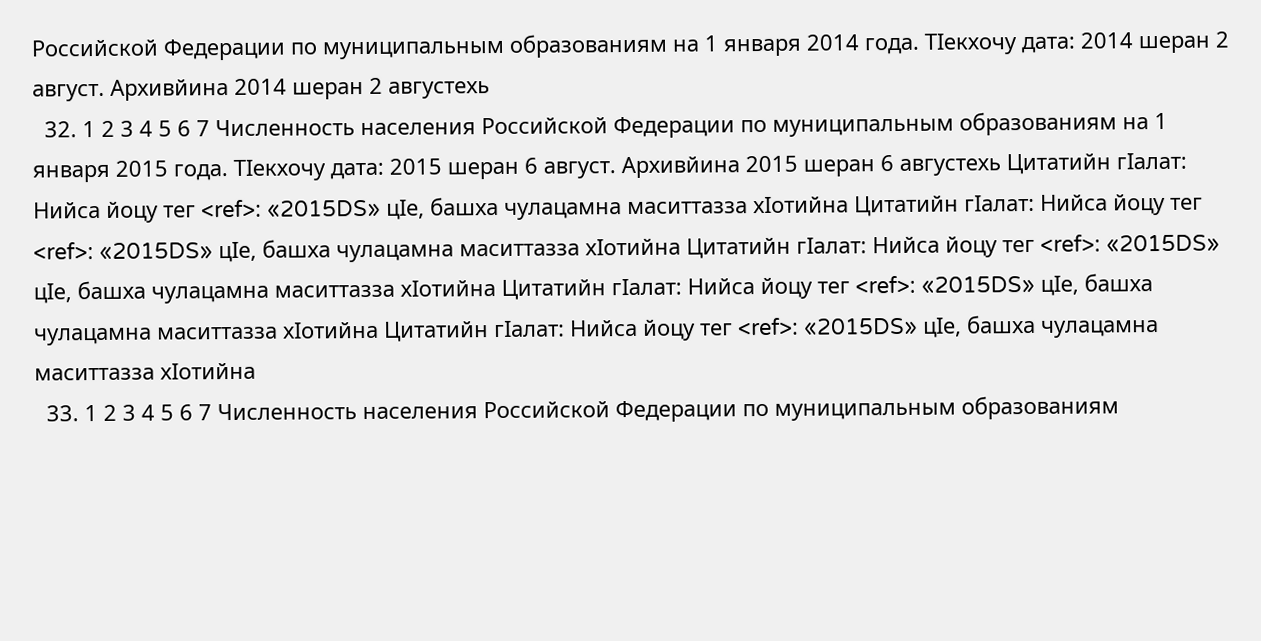Российской Федерации по муниципальным образованиям на 1 января 2014 года. ТӀекхочу дата: 2014 шеран 2 август. Архивйина 2014 шеран 2 августехь
  32. 1 2 3 4 5 6 7 Численность населения Российской Федерации по муниципальным образованиям на 1 января 2015 года. ТӀекхочу дата: 2015 шеран 6 август. Архивйина 2015 шеран 6 августехь Цитатийн гӀалат: Нийса йоцу тег <ref>: «2015DS» цӀе, башха чулацамна маситтазза хӀотийна Цитатийн гӀалат: Нийса йоцу тег <ref>: «2015DS» цӀе, башха чулацамна маситтазза хӀотийна Цитатийн гӀалат: Нийса йоцу тег <ref>: «2015DS» цӀе, башха чулацамна маситтазза хӀотийна Цитатийн гӀалат: Нийса йоцу тег <ref>: «2015DS» цӀе, башха чулацамна маситтазза хӀотийна Цитатийн гӀалат: Нийса йоцу тег <ref>: «2015DS» цӀе, башха чулацамна маситтазза хӀотийна
  33. 1 2 3 4 5 6 7 Численность населения Российской Федерации по муниципальным образованиям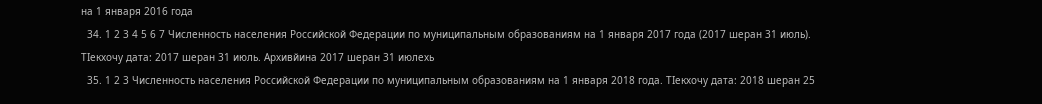на 1 января 2016 года
  34. 1 2 3 4 5 6 7 Численность населения Российской Федерации по муниципальным образованиям на 1 января 2017 года (2017 шеран 31 июль). ТӀекхочу дата: 2017 шеран 31 июль. Архивйина 2017 шеран 31 июлехь
  35. 1 2 3 Численность населения Российской Федерации по муниципальным образованиям на 1 января 2018 года. ТӀекхочу дата: 2018 шеран 25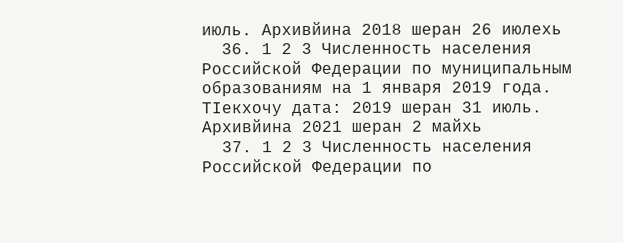июль. Архивйина 2018 шеран 26 июлехь
  36. 1 2 3 Численность населения Российской Федерации по муниципальным образованиям на 1 января 2019 года. ТӀекхочу дата: 2019 шеран 31 июль. Архивйина 2021 шеран 2 майхь
  37. 1 2 3 Численность населения Российской Федерации по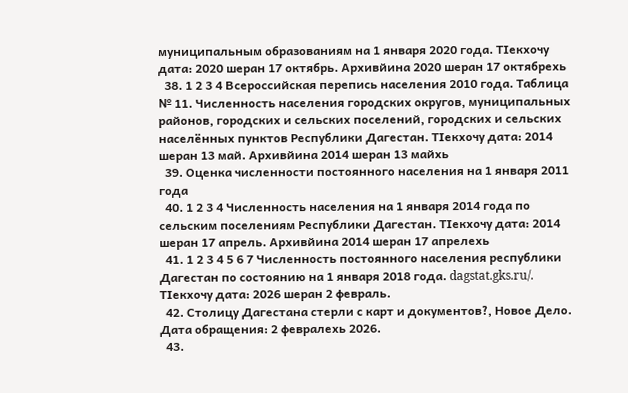муниципальным образованиям на 1 января 2020 года. ТӀекхочу дата: 2020 шеран 17 октябрь. Архивйина 2020 шеран 17 октябрехь
  38. 1 2 3 4 Всероссийская перепись населения 2010 года. Таблица № 11. Численность населения городских округов, муниципальных районов, городских и сельских поселений, городских и сельских населённых пунктов Республики Дагестан. ТӀекхочу дата: 2014 шеран 13 май. Архивйина 2014 шеран 13 майхь
  39. Оценка численности постоянного населения на 1 января 2011 года
  40. 1 2 3 4 Численность населения на 1 января 2014 года по сельским поселениям Республики Дагестан. ТӀекхочу дата: 2014 шеран 17 апрель. Архивйина 2014 шеран 17 апрелехь
  41. 1 2 3 4 5 6 7 Численность постоянного населения республики Дагестан по состоянию на 1 января 2018 года. dagstat.gks.ru/. ТӀекхочу дата: 2026 шеран 2 февраль.
  42. Столицу Дагестана стерли с карт и документов?, Новое Дело. Дата обращения: 2 февралехь 2026.
  43.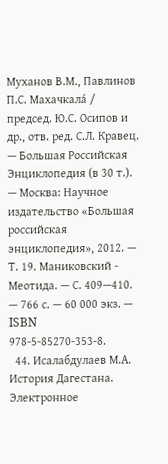Муханов В.М., Павлинов П.С. Махачкала́ / председ. Ю.С. Осипов и др., отв. ред. С.Л. Кравец. — Большая Российская Энциклопедия (в 30 т.). — Москва: Научное издательство «Большая российская энциклопедия», 2012. — Т. 19. Маниковский - Меотида. — С. 409—410. — 766 с. — 60 000 экз. — ISBN 978-5-85270-353-8.
  44. Исалабдулаев М.А. История Дагестана. Электронное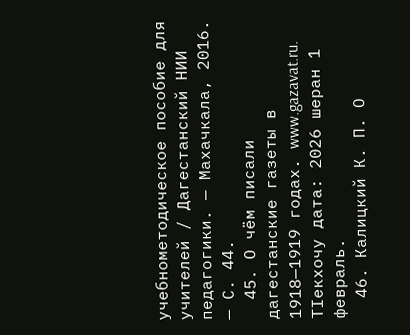учебнометодическое пособие для учителей / Дагестанский НИИ педагогики. — Махачкала, 2016. — С. 44.
  45. О чём писали дагестанские газеты в 1918—1919 годах. www.gazavat.ru. ТӀекхочу дата: 2026 шеран 1 февраль.
  46. Калицкий К. П. О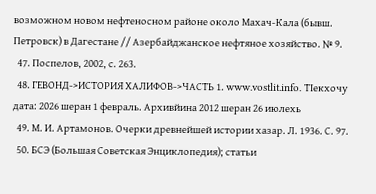возможном новом нефтеносном районе около Махач-Кала (бывш. Петровск) в Дагестане // Азербайджанское нефтяное хозяйство. № 9.
  47. Поспелов, 2002, с. 263.
  48. ГЕВОНД->ИСТОРИЯ ХАЛИФОВ->ЧАСТЬ 1. www.vostlit.info. ТӀекхочу дата: 2026 шеран 1 февраль. Архивйина 2012 шеран 26 июлехь
  49. М. И. Артамонов. Очерки древнейшей истории хазар. Л. 1936. С. 97.
  50. БСЭ (Большая Советская Энциклопедия); статьи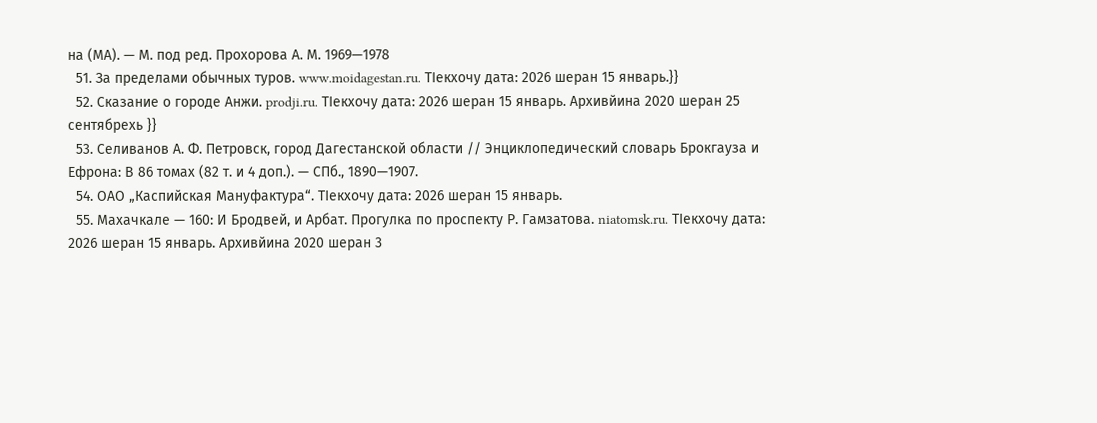на (МА). — М. под ред. Прохорова А. М. 1969—1978
  51. За пределами обычных туров. www.moidagestan.ru. ТӀекхочу дата: 2026 шеран 15 январь.}}
  52. Сказание о городе Анжи. prodji.ru. ТӀекхочу дата: 2026 шеран 15 январь. Архивйина 2020 шеран 25 сентябрехь }}
  53. Селиванов А. Ф. Петровск, город Дагестанской области // Энциклопедический словарь Брокгауза и Ефрона: В 86 томах (82 т. и 4 доп.). — СПб., 1890—1907.
  54. ОАО „Каспийская Мануфактура“. ТӀекхочу дата: 2026 шеран 15 январь.
  55. Махачкале — 160: И Бродвей, и Арбат. Прогулка по проспекту Р. Гамзатова. niatomsk.ru. ТӀекхочу дата: 2026 шеран 15 январь. Архивйина 2020 шеран 3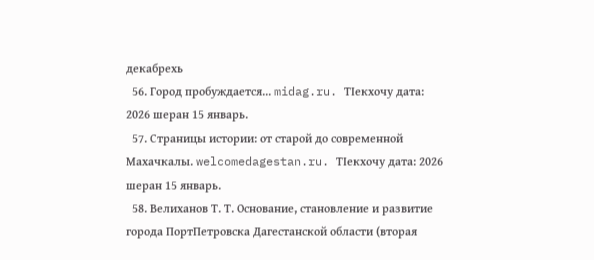декабрехь
  56. Город пробуждается... midag.ru. ТӀекхочу дата: 2026 шеран 15 январь.
  57. Страницы истории: от старой до современной Махачкалы. welcomedagestan.ru. ТӀекхочу дата: 2026 шеран 15 январь.
  58. Велиханов Т. Т. Основание, становление и развитие города ПортПетровска Дагестанской области (вторая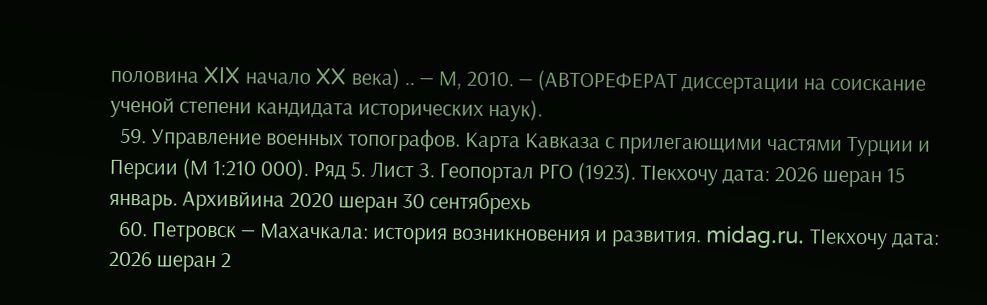половина XIX начало XX века) .. — М, 2010. — (АВТОРЕФЕРАТ диссертации на соискание ученой степени кандидата исторических наук).
  59. Управление военных топографов. Карта Кавказа с прилегающими частями Турции и Персии (М 1:210 000). Ряд 5. Лист З. Геопортал РГО (1923). ТӀекхочу дата: 2026 шеран 15 январь. Архивйина 2020 шеран 30 сентябрехь
  60. Петровск — Махачкала: история возникновения и развития. midag.ru. ТӀекхочу дата: 2026 шеран 2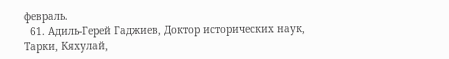февраль.
  61. Адиль-Герей Гаджиев, Доктор исторических наук, Тарки, Кяхулай,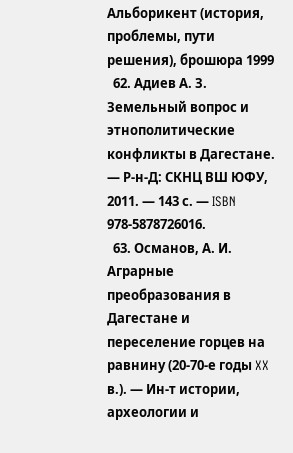Альборикент (история, проблемы, пути решения), брошюра 1999
  62. Адиев А. З. Земельный вопрос и этнополитические конфликты в Дагестане. — Р-н-Д: СКНЦ ВШ ЮФУ, 2011. — 143 с. — ISBN 978-5878726016.
  63. Османов, А. И. Аграрные преобразования в Дагестане и переселение горцев на равнину (20-70-е годы XX в.). — Ин-т истории, археологии и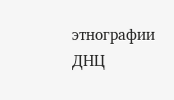этнографии ДНЦ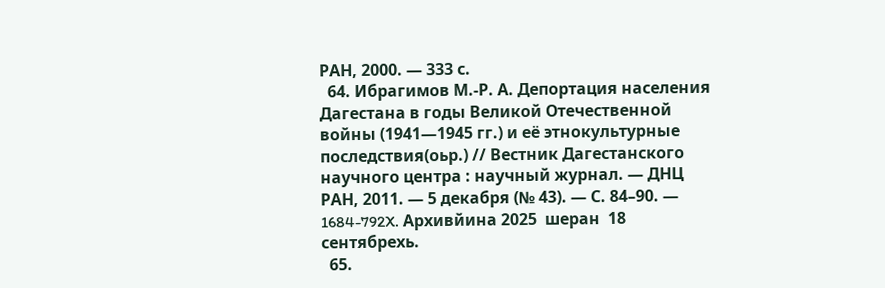РАН, 2000. — 333 с.
  64. Ибрагимов М.-Р. А. Депортация населения Дагестана в годы Великой Отечественной войны (1941—1945 гг.) и её этнокультурные последствия(оьр.) // Вестник Дагестанского научного центра : научный журнал. — ДНЦ РАН, 2011. — 5 декабря (№ 43). — С. 84–90. — 1684-792X. Архивйина 2025  шеран  18 сентябрехь.
  65.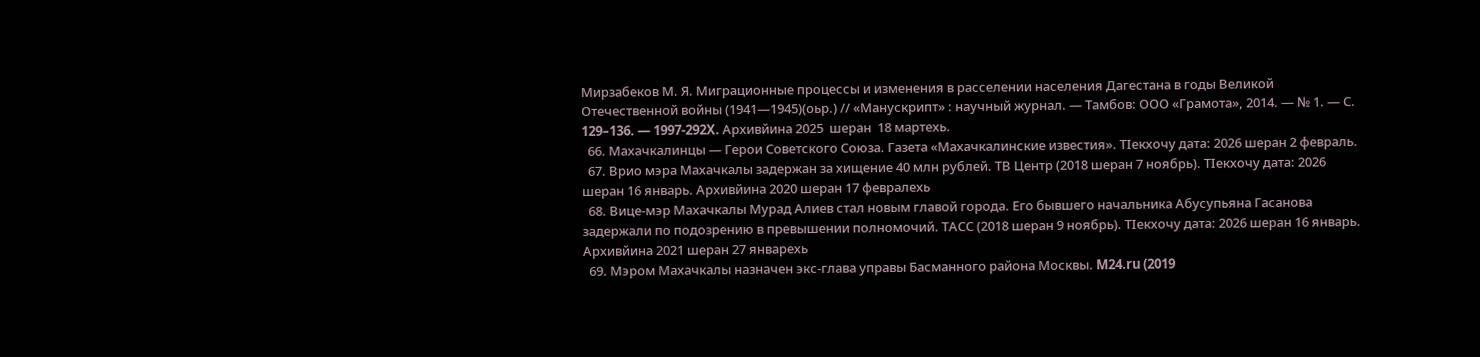Мирзабеков М. Я. Миграционные процессы и изменения в расселении населения Дагестана в годы Великой Отечественной войны (1941—1945)(оьр.) // «Манускрипт» : научный журнал. — Тамбов: ООО «Грамота», 2014. — № 1. — С. 129–136. — 1997-292X. Архивйина 2025  шеран  18 мартехь.
  66. Махачкалинцы — Герои Советского Союза. Газета «Махачкалинские известия». ТӀекхочу дата: 2026 шеран 2 февраль.
  67. Врио мэра Махачкалы задержан за хищение 40 млн рублей. ТВ Центр (2018 шеран 7 ноябрь). ТӀекхочу дата: 2026 шеран 16 январь. Архивйина 2020 шеран 17 февралехь
  68. Вице-мэр Махачкалы Мурад Алиев стал новым главой города. Его бывшего начальника Абусупьяна Гасанова задержали по подозрению в превышении полномочий. ТАСС (2018 шеран 9 ноябрь). ТӀекхочу дата: 2026 шеран 16 январь. Архивйина 2021 шеран 27 январехь
  69. Мэром Махачкалы назначен экс-глава управы Басманного района Москвы. M24.ru (2019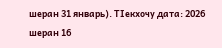шеран 31 январь). ТӀекхочу дата: 2026 шеран 16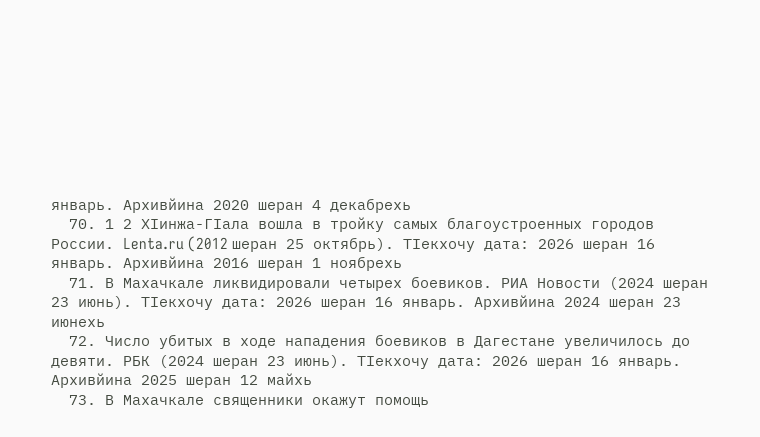январь. Архивйина 2020 шеран 4 декабрехь
  70. 1 2 ХӀинжа-ГӀала вошла в тройку самых благоустроенных городов России. Lenta.ru (2012 шеран 25 октябрь). ТӀекхочу дата: 2026 шеран 16 январь. Архивйина 2016 шеран 1 ноябрехь
  71. В Махачкале ликвидировали четырех боевиков. РИА Новости (2024 шеран 23 июнь). ТӀекхочу дата: 2026 шеран 16 январь. Архивйина 2024 шеран 23 июнехь
  72. Число убитых в ходе нападения боевиков в Дагестане увеличилось до девяти. РБК (2024 шеран 23 июнь). ТӀекхочу дата: 2026 шеран 16 январь. Архивйина 2025 шеран 12 майхь
  73. В Махачкале священники окажут помощь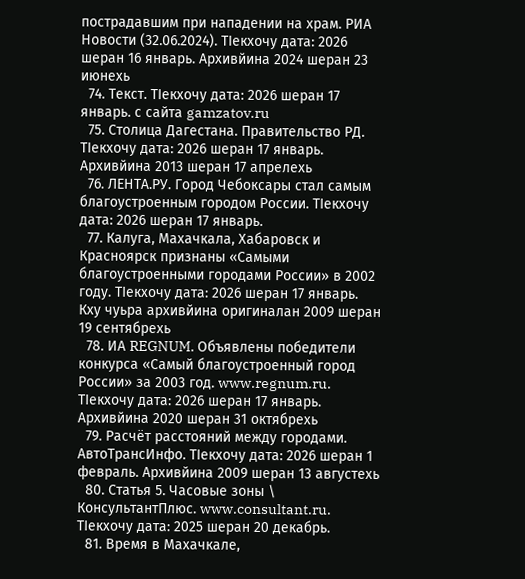пострадавшим при нападении на храм. РИА Новости (32.06.2024). ТӀекхочу дата: 2026 шеран 16 январь. Архивйина 2024 шеран 23 июнехь
  74. Текст. ТӀекхочу дата: 2026 шеран 17 январь. с сайта gamzatov.ru
  75. Столица Дагестана. Правительство РД. ТӀекхочу дата: 2026 шеран 17 январь. Архивйина 2013 шеран 17 апрелехь
  76. ЛЕНТА.РУ. Город Чебоксары стал самым благоустроенным городом России. ТӀекхочу дата: 2026 шеран 17 январь.
  77. Калуга, Махачкала, Хабаровск и Красноярск признаны «Самыми благоустроенными городами России» в 2002 году. ТӀекхочу дата: 2026 шеран 17 январь. Кху чуьра архивйина оригиналан 2009 шеран 19 сентябрехь
  78. ИА REGNUM. Объявлены победители конкурса «Самый благоустроенный город России» за 2003 год. www.regnum.ru. ТӀекхочу дата: 2026 шеран 17 январь. Архивйина 2020 шеран 31 октябрехь
  79. Расчёт расстояний между городами. АвтоТрансИнфо. ТӀекхочу дата: 2026 шеран 1 февраль. Архивйина 2009 шеран 13 августехь
  80. Статья 5. Часовые зоны \ КонсультантПлюс. www.consultant.ru. ТӀекхочу дата: 2025 шеран 20 декабрь.
  81. Время в Махачкале,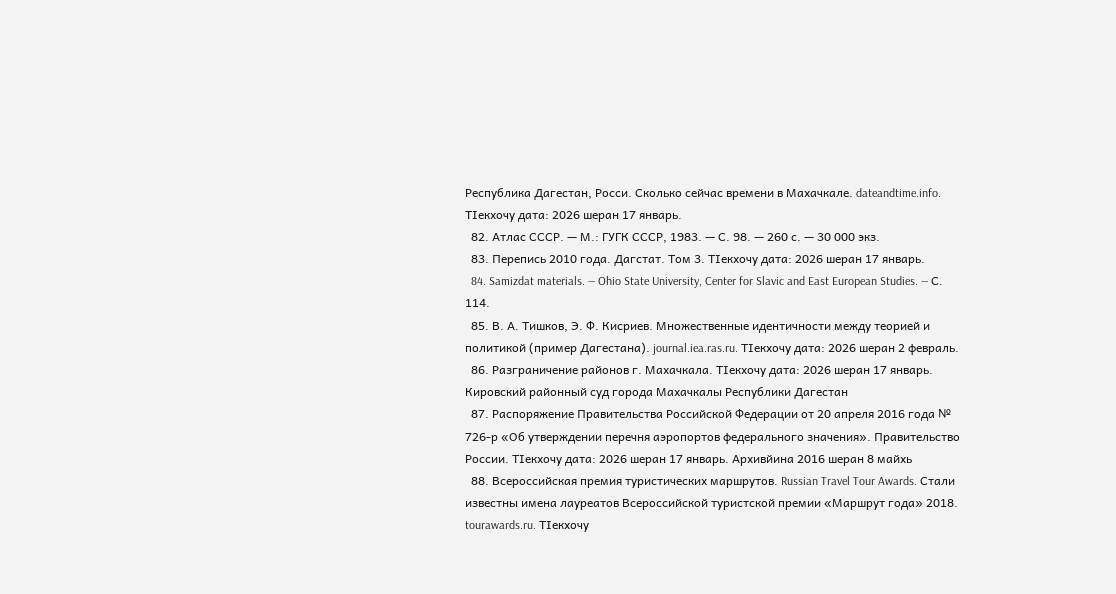Республика Дагестан, Росси. Сколько сейчас времени в Махачкале. dateandtime.info. ТӀекхочу дата: 2026 шеран 17 январь.
  82. Атлас СССР. — М.: ГУГК СССР, 1983. — С. 98. — 260 с. — 30 000 экз.
  83. Перепись 2010 года. Дагстат. Том 3. ТӀекхочу дата: 2026 шеран 17 январь.
  84. Samizdat materials. — Ohio State University, Center for Slavic and East European Studies. — С. 114.
  85. В. А. Тишков, Э. Ф. Кисриев. Множественные идентичности между теорией и политикой (пример Дагестана). journal.iea.ras.ru. ТӀекхочу дата: 2026 шеран 2 февраль.
  86. Разграничение районов г. Махачкала. ТӀекхочу дата: 2026 шеран 17 январь. Кировский районный суд города Махачкалы Республики Дагестан
  87. Распоряжение Правительства Российской Федерации от 20 апреля 2016 года № 726-р «Об утверждении перечня аэропортов федерального значения». Правительство России. ТӀекхочу дата: 2026 шеран 17 январь. Архивйина 2016 шеран 8 майхь
  88. Всероссийская премия туристических маршрутов. Russian Travel Tour Awards. Стали известны имена лауреатов Всероссийской туристской премии «Маршрут года» 2018. tourawards.ru. ТӀекхочу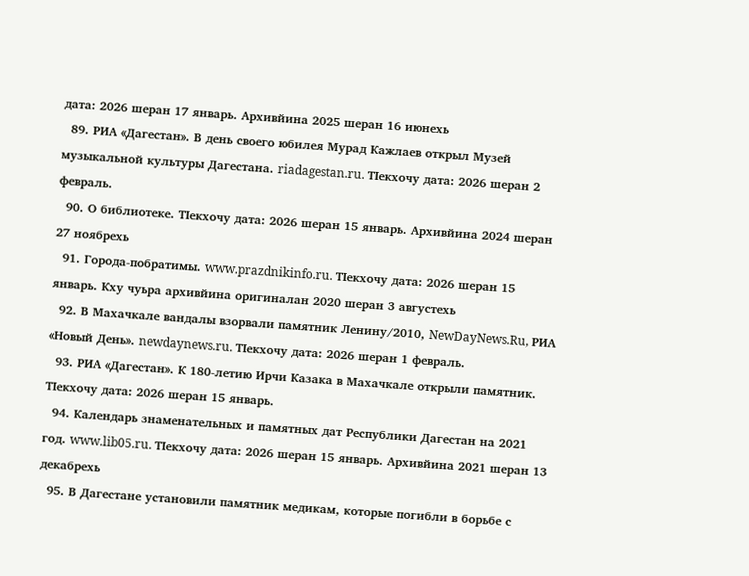дата: 2026 шеран 17 январь. Архивйина 2025 шеран 16 июнехь
  89. РИА «Дагестан». В день своего юбилея Мурад Кажлаев открыл Музей музыкальной культуры Дагестана. riadagestan.ru. ТӀекхочу дата: 2026 шеран 2 февраль.
  90. О библиотеке. ТӀекхочу дата: 2026 шеран 15 январь. Архивйина 2024 шеран 27 ноябрехь
  91. Города-побратимы. www.prazdnikinfo.ru. ТӀекхочу дата: 2026 шеран 15 январь. Кху чуьра архивйина оригиналан 2020 шеран 3 августехь
  92. В Махачкале вандалы взорвали памятник Ленину/2010, NewDayNews.Ru, РИА «Новый День». newdaynews.ru. ТӀекхочу дата: 2026 шеран 1 февраль.
  93. РИА «Дагестан». К 180-летию Ирчи Казака в Махачкале открыли памятник. ТӀекхочу дата: 2026 шеран 15 январь.
  94. Календарь знаменательных и памятных дат Республики Дагестан на 2021 год. www.lib05.ru. ТӀекхочу дата: 2026 шеран 15 январь. Архивйина 2021 шеран 13 декабрехь
  95. В Дагестане установили памятник медикам, которые погибли в борьбе с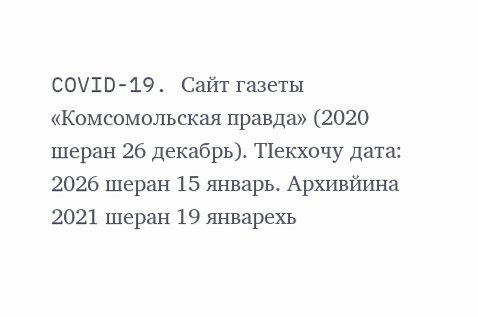COVID-19. Сайт газеты «Комсомольская правда» (2020 шеран 26 декабрь). ТӀекхочу дата: 2026 шеран 15 январь. Архивйина 2021 шеран 19 январехь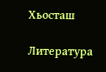Хьосташ

Литература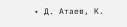• Д. Атаев, К.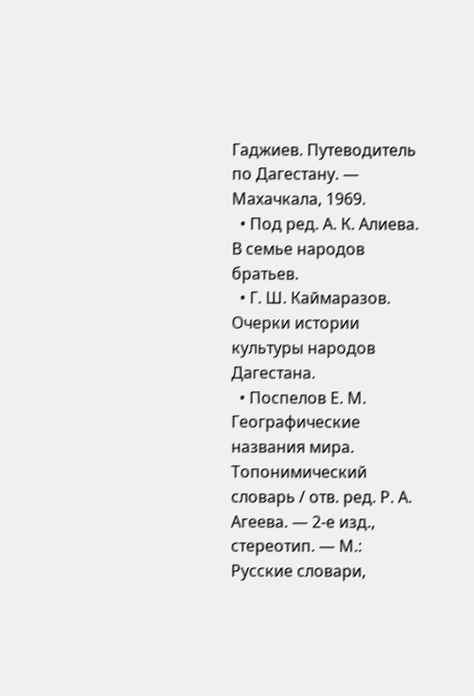Гаджиев. Путеводитель по Дагестану. — Махачкала, 1969.
  • Под ред. А. К. Алиева. В семье народов братьев.
  • Г. Ш. Каймаразов. Очерки истории культуры народов Дагестана.
  • Поспелов Е. М. Географические названия мира. Топонимический словарь / отв. ред. Р. А. Агеева. — 2-е изд., стереотип. — М.: Русские словари,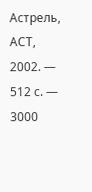Астрель, АСТ, 2002. — 512 с. — 3000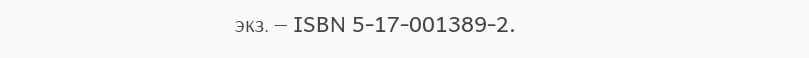экз. — ISBN 5-17-001389-2.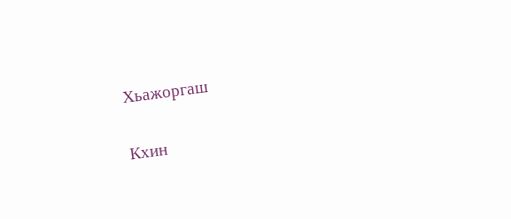Хьажоргаш

Кхин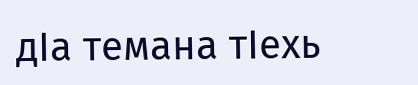дӀа темана тӀехь